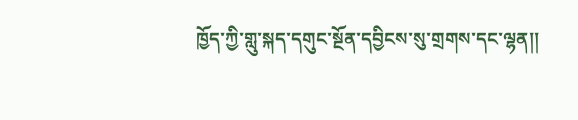ཁྱོད་ཀྱི་གླུ་སྐད་དགུང་སྔོན་དབྱིངས་སུ་གྲགས་དང་ལྷན།།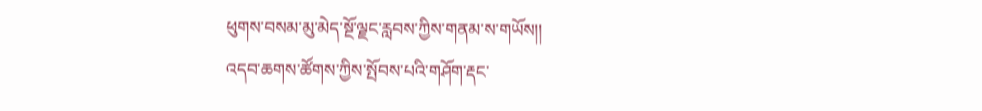ཕུགས་བསམ་མུ་མེད་སྔོ་ལྗང་རླབས་ཀྱིས་གནམ་ས་གཡོས།།
འདབ་ཆགས་ཚོགས་ཀྱིས་སྤོབས་པའི་གཤོག་རྡང་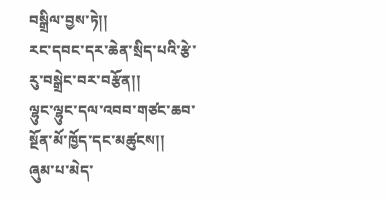བསྒྲིལ་བྱས་ཏེ།།
རང་དབང་དར་ཆེན་སྲིད་པའི་རྩེ་རུ་བསྒྲེང་བར་བརྩོན།།
ལྷུང་ལྷུང་དལ་འབབ་གཙང་ཆབ་སྔོན་མོ་ཁྱོད་དང་མཚུངས།།
ཞུམ་པ་མེད་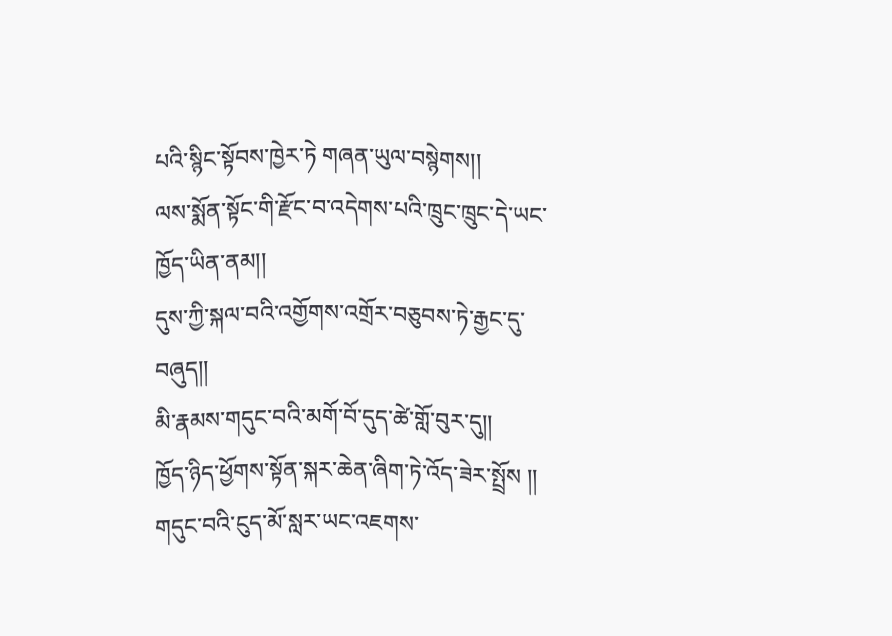པའི་སྙིང་སྟོབས་ཁྱེར་ཏེ གཞན་ཡུལ་བསྙེགས།།
ལས་སྨོན་སྟོང་གི་རྫོང་བ་འདེགས་པའི་ཁྲུང་ཁྲུང་དེ་ཡང་ཁྱོད་ཡིན་ནམ།།
དུས་ཀྱི་སྐལ་བའི་འགྱོགས་འགྲོར་བཅུབས་ཏེ་རྒྱང་དུ་བཞུད།།
མི་རྣམས་གདུང་བའི་མགོ་བོ་དུད་ཚེ་གློ་བུར་དུ།།
ཁྱོད་ཉིད་ཕྱོགས་སྟོན་སྐར་ཆེན་ཞིག་ཏེ་འོད་ཟེར་སྤྲོས །།
གདུང་བའི་ངུད་མོ་སླར་ཡང་འཇགས་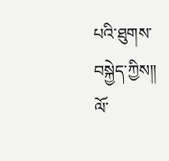པའི་ཐུགས་བསྐྱེད་ཀྱིས།།
ལོ་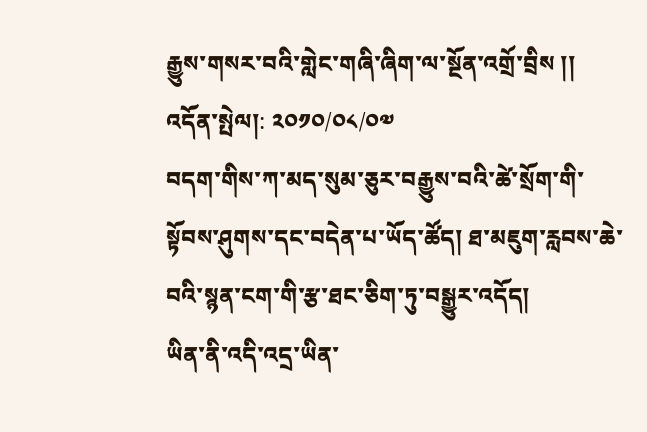རྒྱུས་གསར་བའི་གླེང་གཞི་ཞིག་ལ་སྔོན་འགྲོ་བྲིས །།
འདོན་སྤེལ།: ༢༠༡༠/༠༨/༠༧
བདག་གིས་ཀ་མད་སུམ་ཅུར་བརྒྱུས་བའི་ཚེ་སྲོག་གི་སྟོབས་ཤུགས་དང་བདེན་པ་ཡོད་ཚོད། ཐ་མཇུག་རླབས་ཆེ་བའི་སྙན་ངག་གི་རྩ་ཐང་ཅིག་ཏུ་བསྒྱུར་འདོད།
ཡིན་ནི་འདི་འདྲ་ཡིན་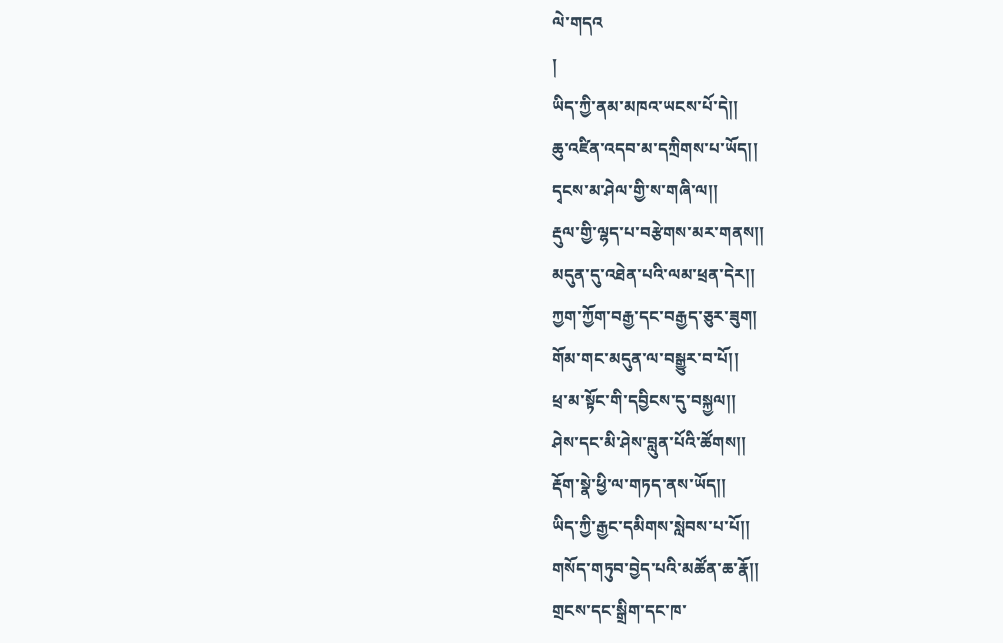ལེ་གདའ
།
ཡིད་ཀྱི་ནམ་མཁའ་ཡངས་པོ་དེ།།
ཆུ་འཛིན་འདབ་མ་དཀྲིགས་པ་ཡོད།།
དྭངས་མ་ཤེལ་གྱི་ས་གཞི་ལ།།
རྡུལ་གྱི་ལྷད་པ་བརྩེགས་མར་གནས།།
མདུན་དུ་འཐེན་པའི་ལམ་ཕྲན་དེར།།
ཀྱག་ཀྱོག་བརྒྱ་དང་བརྒྱད་ཅུར་ཟུག།
གོམ་གང་མདུན་ལ་བསྒྱུར་བ་པོ།།
ཕྲ་མ་སྟོང་གི་དབྱིངས་དུ་བསྐྱལ།།
ཤེས་དང་མི་ཤེས་བླུན་པོའི་ཚོགས།།
རྡོག་སྣེ་ཕྱི་ལ་གཏད་ནས་ཡོད།།
ཡིད་ཀྱི་རྒྱང་དམིགས་སླེབས་པ་པོ།།
གསོད་གཏུབ་བྱེད་པའི་མཚོན་ཆ་རྣོ།།
གྲངས་དང་སྒྲིག་དང་ཁ་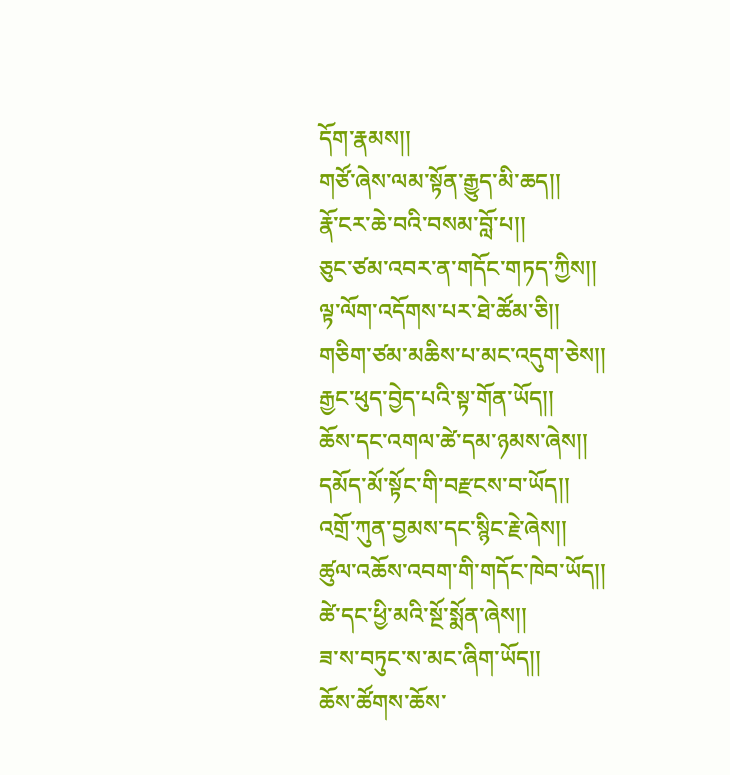དོག་རྣམས།།
གཙོ་ཞེས་ལམ་སྟོན་རྒྱུད་མི་ཆད།།
རྣོ་ངར་ཆེ་བའི་བསམ་བློ་པ།།
ཅུང་ཙམ་འབར་ན་གདོང་གཏད་ཀྱིས།།
ལྟ་ལོག་འདོགས་པར་ཐེ་ཚོམ་ཅི།།
གཅིག་ཙམ་མཆིས་པ་མང་འདུག་ཅེས།།
རྒྱང་ཕུད་བྱེད་པའི་སྟ་གོན་ཡོད།།
ཆོས་དང་འགལ་ཚེ་དམ་ཉམས་ཞེས།།
དམོད་མོ་སྟོང་གི་བརྫངས་བ་ཡོད།།
འགྲོ་ཀུན་བྱམས་དང་སྙིང་རྗེ་ཞེས།།
ཚུལ་འཆོས་འབག་གི་གདོང་ཁེབ་ཡོད།།
ཚེ་དང་ཕྱི་མའི་སྔོ་སྨོན་ཞེས།།
ཟ་ས་བཏུང་ས་མང་ཞིག་ཡོད།།
ཆོས་ཚོགས་ཆོས་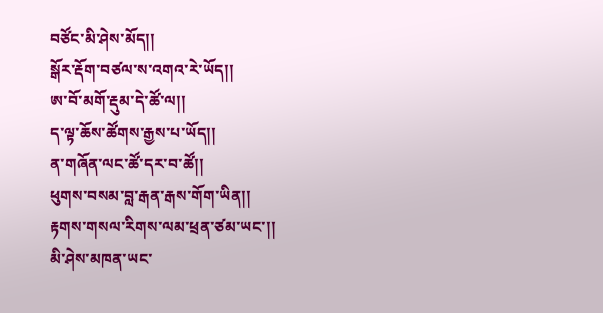བཙོང་མི་ཤེས་མོད།།
སྒོར་རྡོག་བཙལ་ས་འགའ་རེ་ཡོད།།
ཨ་བོ་མགོ་རྡུམ་དེ་ཚོ་ལ།།
ད་ལྟ་ཆོས་ཚོགས་རྒྱས་པ་ཡོད།།
ན་གཞོན་ལང་ཚོ་དར་བ་ཚོ།།
ཕུགས་བསམ་བླ་རྒན་རྒས་གོག་ཡིན།།
རྟགས་གསལ་རིགས་ལམ་ཕྲན་ཙམ་ཡང་།།
མི་ཤེས་མཁན་ཡང་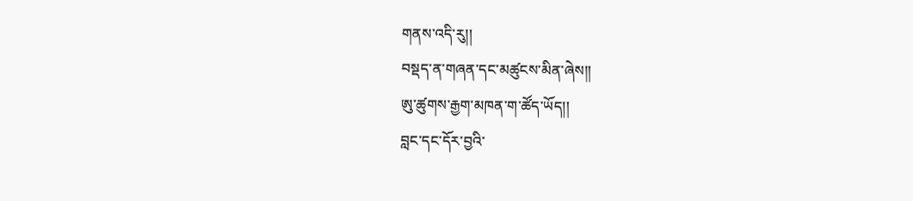གནས་འདི་རུ།།
བསྡད་ན་གཞན་དང་མཚུངས་མིན་ཞེས།།
ཨུ་ཚུགས་རྒྱག་མཁན་ག་ཚོད་ཡོད།།
བླང་དང་དོར་བྱའི་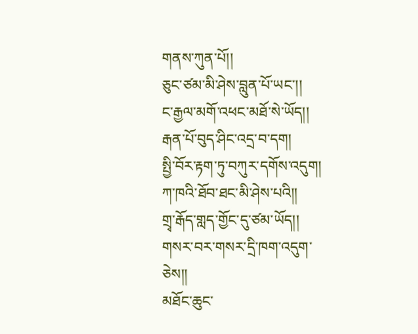གནས་ཀུན་པོ།།
ཅུང་ཙམ་མི་ཤེས་བླུན་པོ་ཡང་།།
ང་རྒྱལ་མགོ་འཕང་མཐོ་སེ་ཡོད།།
རྒན་པོ་བུད་ཤིང་འདྲ་བ་དག།
སྤྱི་བོར་རྟག་ཏུ་བཀུར་དགོས་འདུག།
ཀ་ཁའི་ཐོབ་ཐང་མི་ཤེས་པའི།།
གྲྭ་རྒོད་གླད་གྱོང་དུ་ཙམ་ཡོད།།
གསར་བར་གསར་དྲི་ཁག་འདུག་ཅེས།།
མཐོང་ཆུང་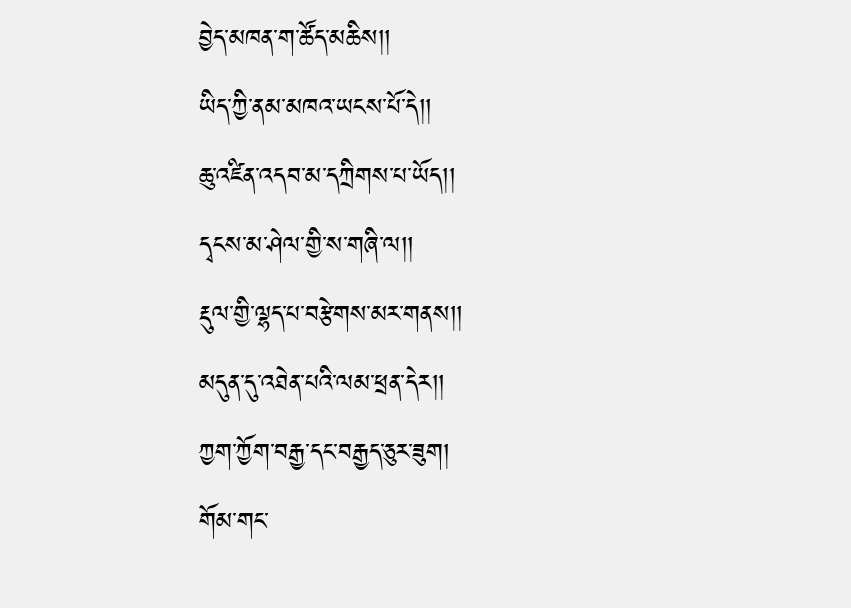བྱེད་མཁན་ག་ཚོད་མཆིས།།
ཡིད་ཀྱི་ནམ་མཁའ་ཡངས་པོ་དེ།།
ཆུ་འཛིན་འདབ་མ་དཀྲིགས་པ་ཡོད།།
དྭངས་མ་ཤེལ་གྱི་ས་གཞི་ལ།།
རྡུལ་གྱི་ལྷད་པ་བརྩེགས་མར་གནས།།
མདུན་དུ་འཐེན་པའི་ལམ་ཕྲན་དེར།།
ཀྱག་ཀྱོག་བརྒྱ་དང་བརྒྱད་ཅུར་ཟུག།
གོམ་གང་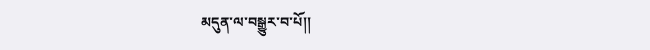མདུན་ལ་བསྒྱུར་བ་པོ།།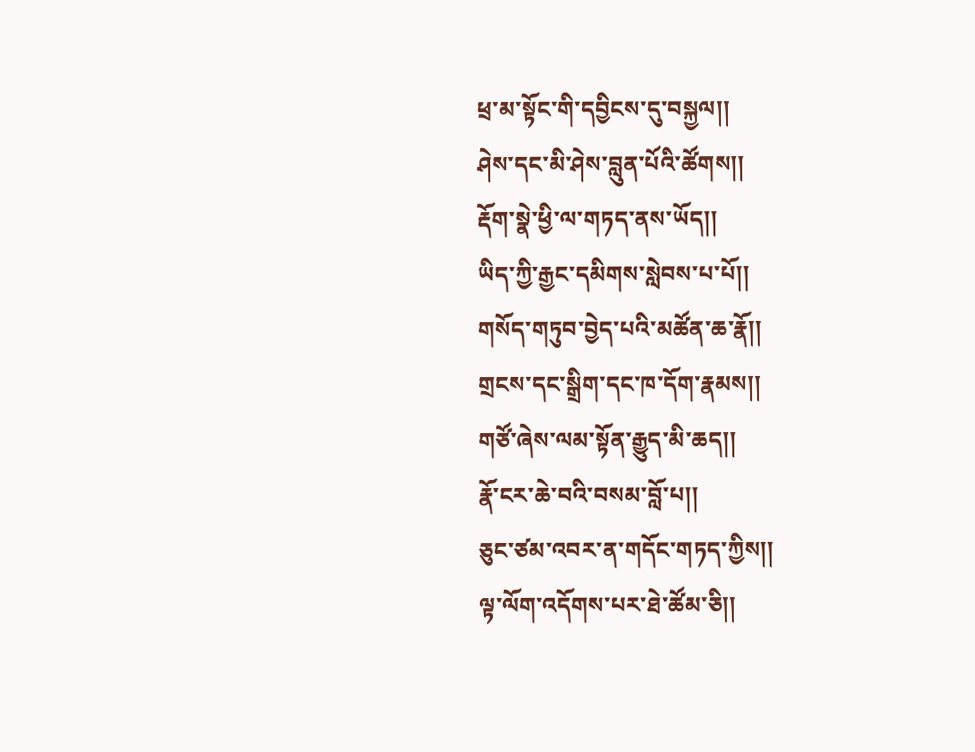ཕྲ་མ་སྟོང་གི་དབྱིངས་དུ་བསྐྱལ།།
ཤེས་དང་མི་ཤེས་བླུན་པོའི་ཚོགས།།
རྡོག་སྣེ་ཕྱི་ལ་གཏད་ནས་ཡོད།།
ཡིད་ཀྱི་རྒྱང་དམིགས་སླེབས་པ་པོ།།
གསོད་གཏུབ་བྱེད་པའི་མཚོན་ཆ་རྣོ།།
གྲངས་དང་སྒྲིག་དང་ཁ་དོག་རྣམས།།
གཙོ་ཞེས་ལམ་སྟོན་རྒྱུད་མི་ཆད།།
རྣོ་ངར་ཆེ་བའི་བསམ་བློ་པ།།
ཅུང་ཙམ་འབར་ན་གདོང་གཏད་ཀྱིས།།
ལྟ་ལོག་འདོགས་པར་ཐེ་ཚོམ་ཅི།།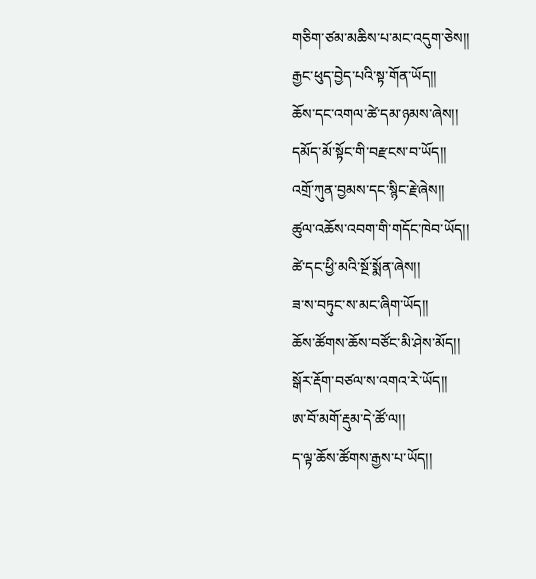གཅིག་ཙམ་མཆིས་པ་མང་འདུག་ཅེས།།
རྒྱང་ཕུད་བྱེད་པའི་སྟ་གོན་ཡོད།།
ཆོས་དང་འགལ་ཚེ་དམ་ཉམས་ཞེས།།
དམོད་མོ་སྟོང་གི་བརྫངས་བ་ཡོད།།
འགྲོ་ཀུན་བྱམས་དང་སྙིང་རྗེ་ཞེས།།
ཚུལ་འཆོས་འབག་གི་གདོང་ཁེབ་ཡོད།།
ཚེ་དང་ཕྱི་མའི་སྔོ་སྨོན་ཞེས།།
ཟ་ས་བཏུང་ས་མང་ཞིག་ཡོད།།
ཆོས་ཚོགས་ཆོས་བཙོང་མི་ཤེས་མོད།།
སྒོར་རྡོག་བཙལ་ས་འགའ་རེ་ཡོད།།
ཨ་བོ་མགོ་རྡུམ་དེ་ཚོ་ལ།།
ད་ལྟ་ཆོས་ཚོགས་རྒྱས་པ་ཡོད།།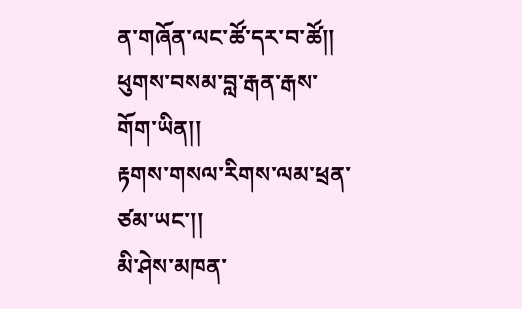ན་གཞོན་ལང་ཚོ་དར་བ་ཚོ།།
ཕུགས་བསམ་བླ་རྒན་རྒས་གོག་ཡིན།།
རྟགས་གསལ་རིགས་ལམ་ཕྲན་ཙམ་ཡང་།།
མི་ཤེས་མཁན་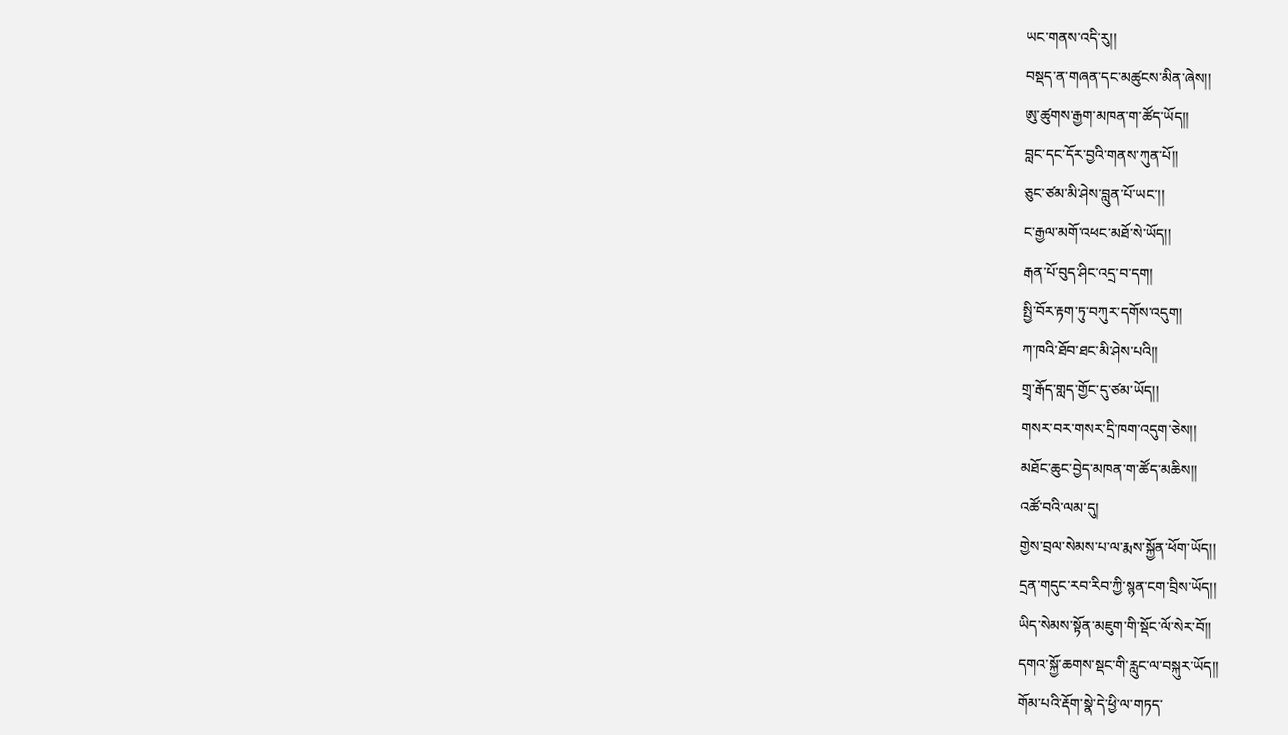ཡང་གནས་འདི་རུ།།
བསྡད་ན་གཞན་དང་མཚུངས་མིན་ཞེས།།
ཨུ་ཚུགས་རྒྱག་མཁན་ག་ཚོད་ཡོད།།
བླང་དང་དོར་བྱའི་གནས་ཀུན་པོ།།
ཅུང་ཙམ་མི་ཤེས་བླུན་པོ་ཡང་།།
ང་རྒྱལ་མགོ་འཕང་མཐོ་སེ་ཡོད།།
རྒན་པོ་བུད་ཤིང་འདྲ་བ་དག།
སྤྱི་བོར་རྟག་ཏུ་བཀུར་དགོས་འདུག།
ཀ་ཁའི་ཐོབ་ཐང་མི་ཤེས་པའི།།
གྲྭ་རྒོད་གླད་གྱོང་དུ་ཙམ་ཡོད།།
གསར་བར་གསར་དྲི་ཁག་འདུག་ཅེས།།
མཐོང་ཆུང་བྱེད་མཁན་ག་ཚོད་མཆིས།།
འཚོ་བའི་ལམ་དུ།
གྱེས་བྲལ་སེམས་པ་ལ་རྨས་སྐྱོན་ཕོག་ཡོད།།
དྲན་གདུང་རབ་རིབ་ཀྱི་སྙན་ངག་བྲིས་ཡོད།།
ཡིད་སེམས་སྟོན་མཇུག་གི་སྡོང་ལོ་སེར་བོ།།
དགའ་སྐྱོ་ཆགས་སྡང་གི་རླུང་ལ་བསྐུར་ཡོད།།
གོམ་པའི་རྡོག་སྣེ་དེ་ཕྱི་ལ་གཏད་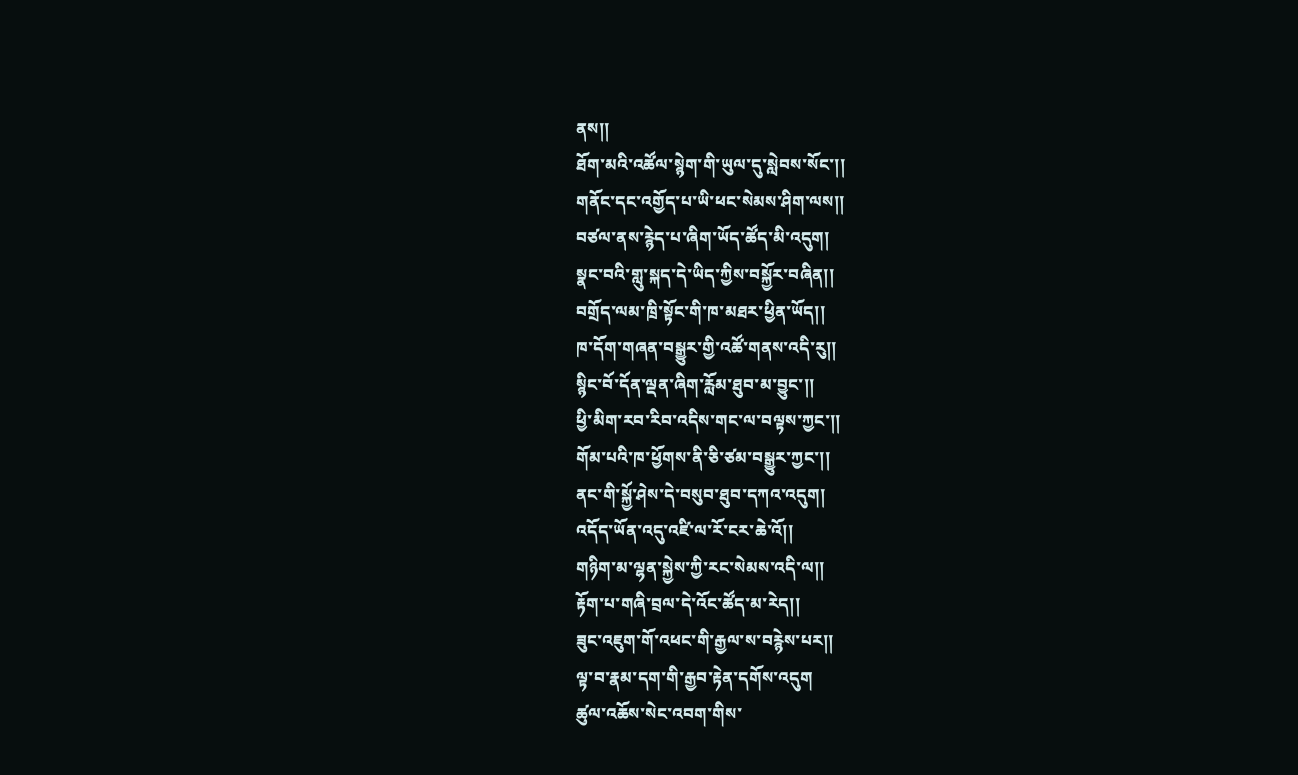ནས།།
ཐོག་མའི་འཚོལ་སྙེག་གི་ཡུལ་དུ་སླེབས་སོང་།།
གནོང་དང་འགྱོད་པ་ཡི་ཕང་སེམས་ཤིག་ལས།།
བཙལ་ནས་རྙེད་པ་ཞིག་ཡོད་ཚོད་མི་འདུག།
སྣང་བའི་གླུ་སྐད་དེ་ཡིད་ཀྱིས་བསྐྱོར་བཞིན།།
བགྲོད་ལམ་ཁྲི་སྟོང་གི་ཁ་མཐར་ཕྱིན་ཡོད།།
ཁ་དོག་གཞན་བསྒྱུར་གྱི་འཚོ་གནས་འདི་རུ།།
སྙིང་བོ་དོན་ལྡན་ཞིག་རློམ་ཐུབ་མ་བྱུང་།།
ཕྱི་མིག་རབ་རིབ་འདིས་གང་ལ་བལྟས་ཀྱང་།།
གོམ་པའི་ཁ་ཕྱོགས་ནི་ཅི་ཙམ་བསྒྱུར་ཀྱང་།།
ནང་གི་སྐྱོ་ཤེས་དེ་བསུབ་ཐུབ་དཀའ་འདུག།
འདོད་ཡོན་འདུ་འཛི་ལ་རོ་ངར་ཆེ་འོ།།
གཉིག་མ་ལྷན་སྐྱེས་ཀྱི་རང་སེམས་འདི་ལ།།
རྟོག་པ་གཞི་བྲལ་དེ་འོང་ཚོད་མ་རེད།།
ཟུང་འཇུག་གོ་འཕང་གི་རྒྱལ་ས་བརྙེས་པར།།
ལྟ་བ་རྣམ་དག་གི་རྒྱབ་རྟེན་དགོས་འདུག
ཚུལ་འཆོས་སེང་འབག་གིས་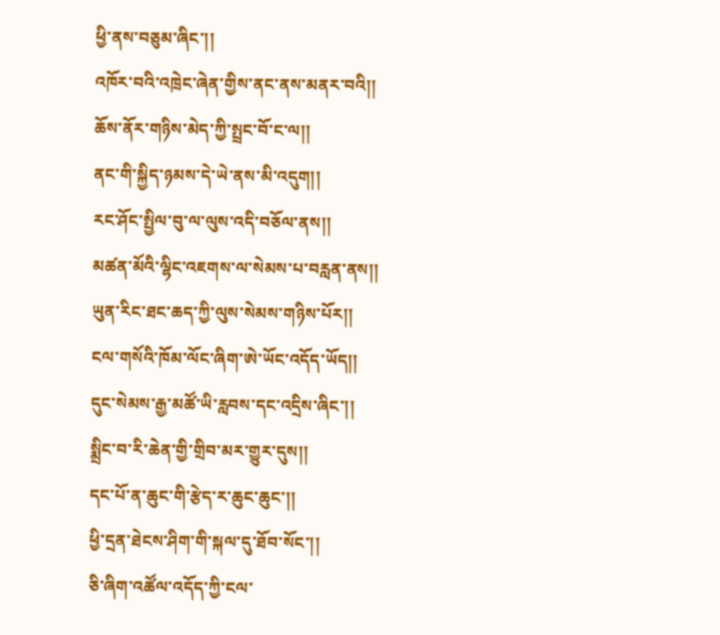ཕྱི་ནས་བཅུམ་ཞིང་།།
འཁོར་བའི་འཁྲེང་ཞེན་གྱིས་ནང་ནས་མནར་བའི།།
ཆོས་ནོར་གཉིས་མེད་ཀྱི་སྤྲང་བོ་ང་ལ།།
ནང་གི་སྐྱིད་ཉམས་དེ་ཡེ་ནས་མི་འདུག།།
རང་ཤོང་སྤྱིལ་བུ་ལ་ལུས་འདི་བཅོལ་ནས།།
མཚན་མོའི་ལྷིང་འཇགས་ལ་སེམས་པ་བརླན་ནས།།
ཡུན་རིང་ཐང་ཆད་ཀྱི་ལུས་སེམས་གཉིས་པོར།།
ངལ་གསོའི་ཁོམ་ལོང་ཞིག་ཨེ་ཡོང་འདོད་ཡོད།།
དུང་སེམས་རྒྱ་མཚོ་ཡི་རླབས་དང་འདྲིས་ཞིང་།།
སྨྲིང་བ་རི་ཆེན་གྱི་གྲིབ་མར་གྱུར་དུས།།
དང་པོ་ན་ཆུང་གི་རྩེད་ར་ཆུང་ཆུང་།།
ཕྱི་དྲན་ཐེངས་ཤིག་གི་སྐལ་དུ་ཐོབ་སོང་།།
ཅི་ཞིག་འཚོལ་འདོད་ཀྱི་ངལ་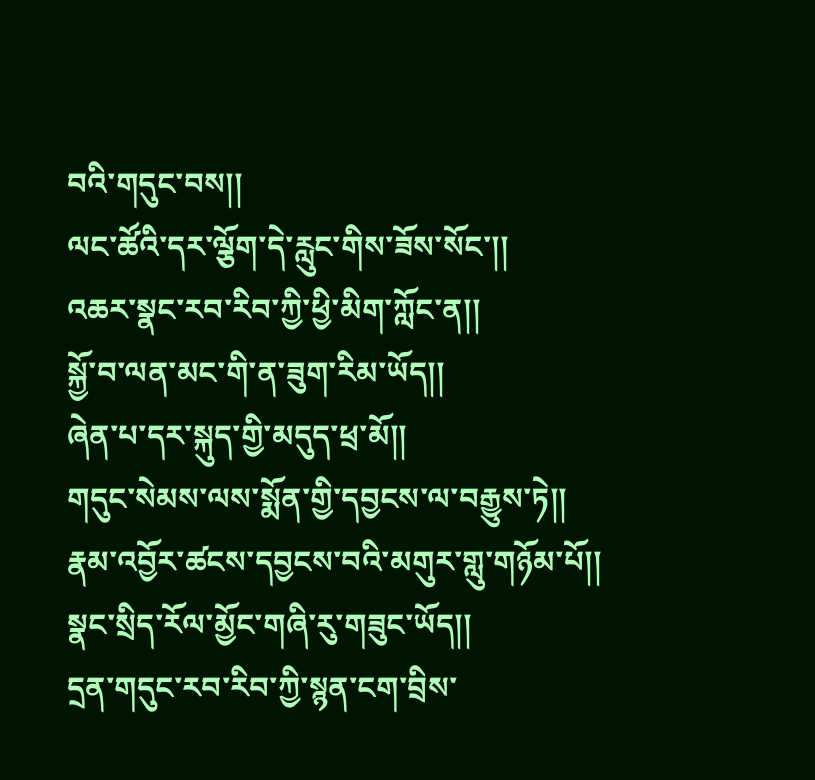བའི་གདུང་བས།།
ལང་ཚོའི་དར་ལྕོག་དེ་རླུང་གིས་ཟོས་སོང་།།
འཆར་སྣང་རབ་རིབ་ཀྱི་ཕྱི་མིག་ཀློང་ན།།
སྐྱོ་བ་ལན་མང་གི་ན་ཟུག་རིམ་ཡོད།།
ཞེན་པ་དར་སྐུད་གྱི་མདུད་ཕྲ་མོ།།
གདུང་སེམས་ལས་སྨོན་གྱི་དབྱངས་ལ་བརྒྱུས་ཏེ།།
རྣམ་འབྱོར་ཚངས་དབྱངས་བའི་མགུར་གླུ་གཉོམ་པོ།།
སྣང་སྲིད་རོལ་མྱོང་གཞི་རུ་གཟུང་ཡོད།།
དྲན་གདུང་རབ་རིབ་ཀྱི་སྙན་ངག་བྲིས་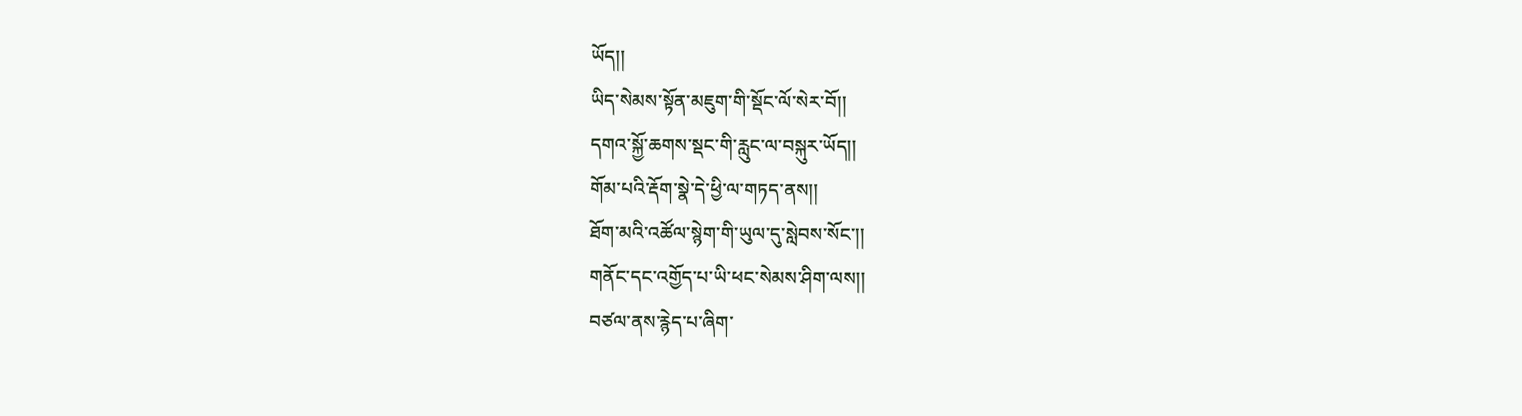ཡོད།།
ཡིད་སེམས་སྟོན་མཇུག་གི་སྡོང་ལོ་སེར་བོ།།
དགའ་སྐྱོ་ཆགས་སྡང་གི་རླུང་ལ་བསྐུར་ཡོད།།
གོམ་པའི་རྡོག་སྣེ་དེ་ཕྱི་ལ་གཏད་ནས།།
ཐོག་མའི་འཚོལ་སྙེག་གི་ཡུལ་དུ་སླེབས་སོང་།།
གནོང་དང་འགྱོད་པ་ཡི་ཕང་སེམས་ཤིག་ལས།།
བཙལ་ནས་རྙེད་པ་ཞིག་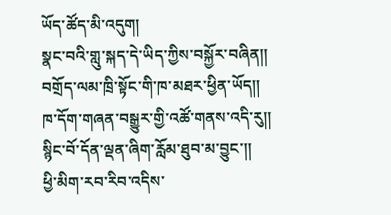ཡོད་ཚོད་མི་འདུག།
སྣང་བའི་གླུ་སྐད་དེ་ཡིད་ཀྱིས་བསྐྱོར་བཞིན།།
བགྲོད་ལམ་ཁྲི་སྟོང་གི་ཁ་མཐར་ཕྱིན་ཡོད།།
ཁ་དོག་གཞན་བསྒྱུར་གྱི་འཚོ་གནས་འདི་རུ།།
སྙིང་བོ་དོན་ལྡན་ཞིག་རློམ་ཐུབ་མ་བྱུང་།།
ཕྱི་མིག་རབ་རིབ་འདིས་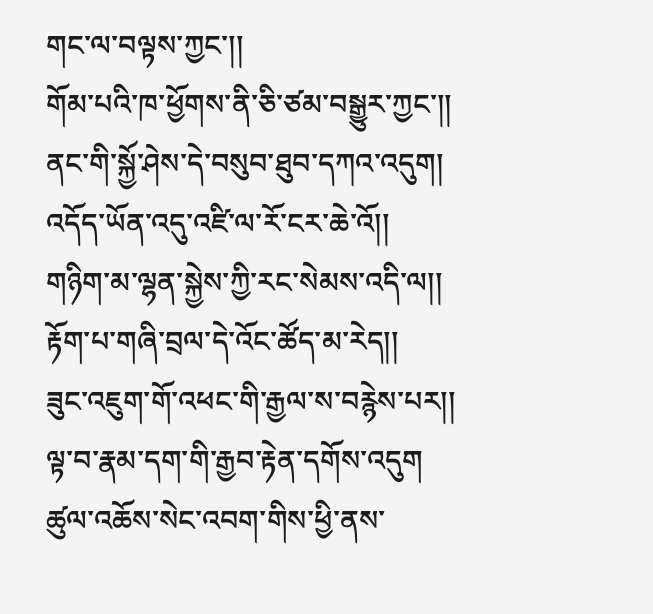གང་ལ་བལྟས་ཀྱང་།།
གོམ་པའི་ཁ་ཕྱོགས་ནི་ཅི་ཙམ་བསྒྱུར་ཀྱང་།།
ནང་གི་སྐྱོ་ཤེས་དེ་བསུབ་ཐུབ་དཀའ་འདུག།
འདོད་ཡོན་འདུ་འཛི་ལ་རོ་ངར་ཆེ་འོ།།
གཉིག་མ་ལྷན་སྐྱེས་ཀྱི་རང་སེམས་འདི་ལ།།
རྟོག་པ་གཞི་བྲལ་དེ་འོང་ཚོད་མ་རེད།།
ཟུང་འཇུག་གོ་འཕང་གི་རྒྱལ་ས་བརྙེས་པར།།
ལྟ་བ་རྣམ་དག་གི་རྒྱབ་རྟེན་དགོས་འདུག
ཚུལ་འཆོས་སེང་འབག་གིས་ཕྱི་ནས་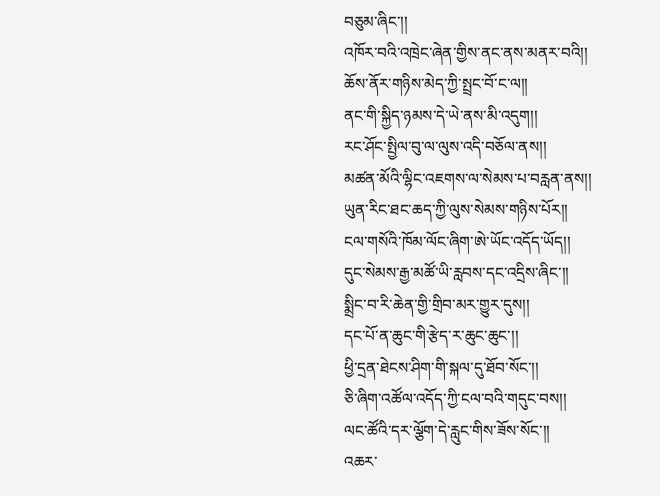བཅུམ་ཞིང་།།
འཁོར་བའི་འཁྲེང་ཞེན་གྱིས་ནང་ནས་མནར་བའི།།
ཆོས་ནོར་གཉིས་མེད་ཀྱི་སྤྲང་བོ་ང་ལ།།
ནང་གི་སྐྱིད་ཉམས་དེ་ཡེ་ནས་མི་འདུག།།
རང་ཤོང་སྤྱིལ་བུ་ལ་ལུས་འདི་བཅོལ་ནས།།
མཚན་མོའི་ལྷིང་འཇགས་ལ་སེམས་པ་བརླན་ནས།།
ཡུན་རིང་ཐང་ཆད་ཀྱི་ལུས་སེམས་གཉིས་པོར།།
ངལ་གསོའི་ཁོམ་ལོང་ཞིག་ཨེ་ཡོང་འདོད་ཡོད།།
དུང་སེམས་རྒྱ་མཚོ་ཡི་རླབས་དང་འདྲིས་ཞིང་།།
སྨྲིང་བ་རི་ཆེན་གྱི་གྲིབ་མར་གྱུར་དུས།།
དང་པོ་ན་ཆུང་གི་རྩེད་ར་ཆུང་ཆུང་།།
ཕྱི་དྲན་ཐེངས་ཤིག་གི་སྐལ་དུ་ཐོབ་སོང་།།
ཅི་ཞིག་འཚོལ་འདོད་ཀྱི་ངལ་བའི་གདུང་བས།།
ལང་ཚོའི་དར་ལྕོག་དེ་རླུང་གིས་ཟོས་སོང་།།
འཆར་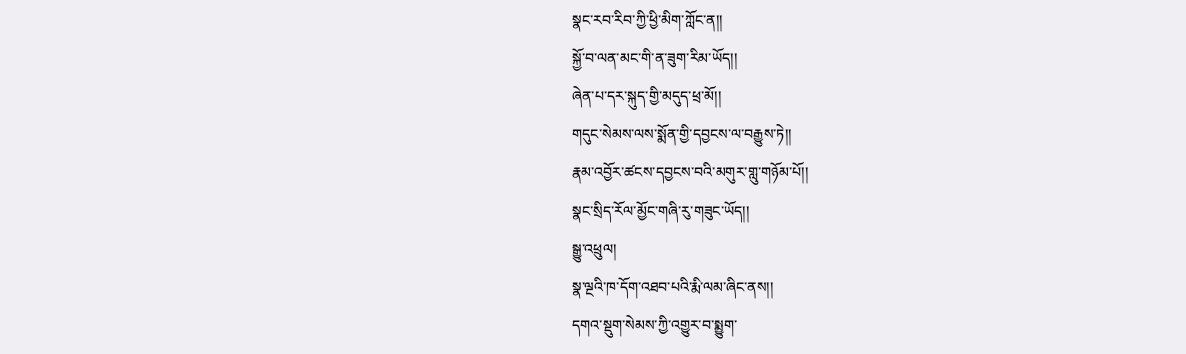སྣང་རབ་རིབ་ཀྱི་ཕྱི་མིག་ཀློང་ན།།
སྐྱོ་བ་ལན་མང་གི་ན་ཟུག་རིམ་ཡོད།།
ཞེན་པ་དར་སྐུད་གྱི་མདུད་ཕྲ་མོ།།
གདུང་སེམས་ལས་སྨོན་གྱི་དབྱངས་ལ་བརྒྱུས་ཏེ།།
རྣམ་འབྱོར་ཚངས་དབྱངས་བའི་མགུར་གླུ་གཉོམ་པོ།།
སྣང་སྲིད་རོལ་མྱོང་གཞི་རུ་གཟུང་ཡོད།།
སྒྱུ་འཕྲུལ།
སྣ་ལྔའི་ཁ་དོག་འཐབ་པའི་རྨི་ལམ་ཞིང་ནས།།
དགའ་སྡུག་སེམས་ཀྱི་འགྱུར་བ་སྨྱུག་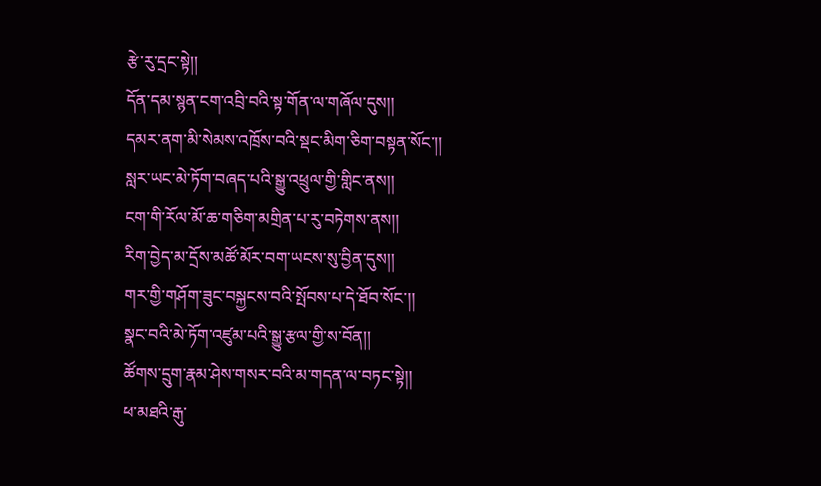རྩེ་རུ་དྲང་སྟེ།།
དོན་དམ་སྙན་ངག་འབྲི་བའི་སྟ་གོན་ལ་གཞོལ་དུས།།
དམར་ནག་མི་སེམས་འཁྲོས་བའི་སྡང་མིག་ཅིག་བསྟན་སོང་།།
སླར་ཡང་མེ་ཏོག་བཞད་པའི་སྒྱུ་འཕྲུལ་གྱི་གླིང་ནས།།
ངག་གི་རོལ་མོ་ཆ་གཅིག་མགྲིན་པ་རུ་བཏེགས་ནས།།
རིག་བྱེད་མ་དྲོས་མཚོ་མོར་བག་ཡངས་སུ་བྱིན་དུས།།
གར་གྱི་གཤོག་ཟུང་བསྐྱངས་བའི་སྤོབས་པ་དེ་ཐོབ་སོང་།།
སྣང་བའི་མེ་ཏོག་འཛུམ་པའི་སྒྱུ་རྩལ་གྱི་ས་བོན།།
ཚོགས་དྲུག་རྣམ་ཤེས་གསར་བའི་མ་གདན་ལ་བཏང་སྟེ།།
ཕ་མཐའི་རྒུ་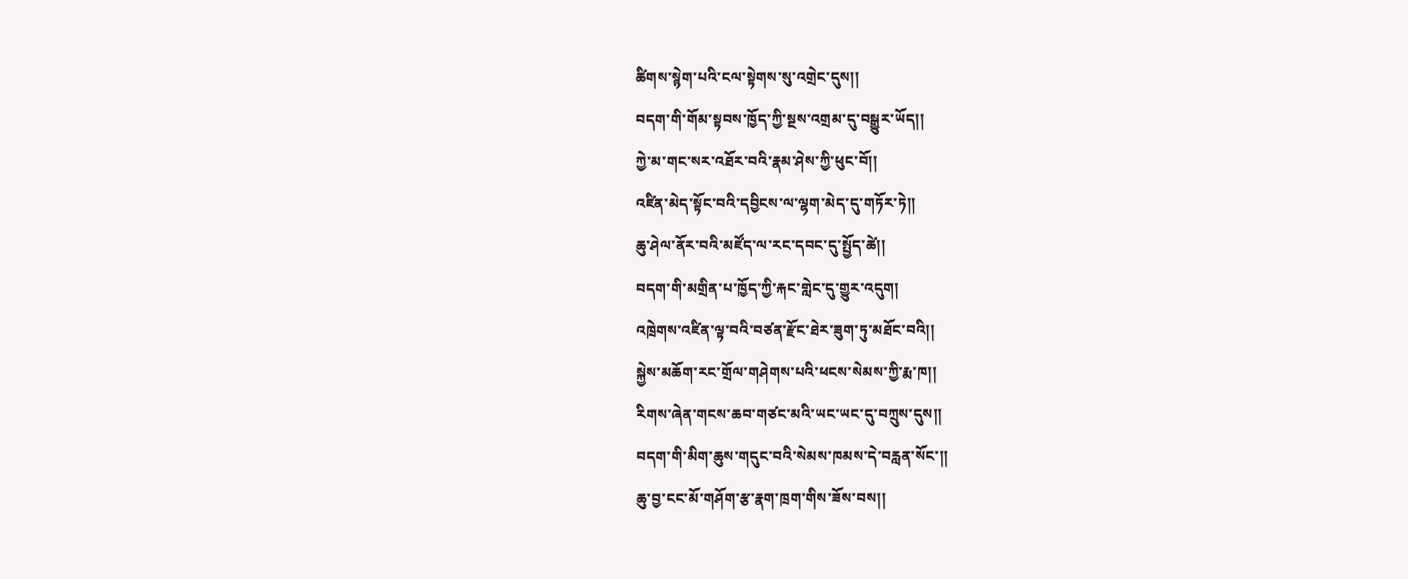ཚིགས་སྙེག་པའི་ངལ་སྟེགས་སུ་འགྲེང་དུས།།
བདག་གི་གོམ་སྟབས་ཁྱོད་ཀྱི་སྔས་འགྲམ་དུ་བསྒྱུར་ཡོད།།
ཀྱེ་མ་གང་སར་འཐོར་བའི་རྣམ་ཤེས་ཀྱི་ཕུང་བོ།།
འཛིན་མེད་སྟོང་བའི་དབྱིངས་ལ་ལྷག་མེད་དུ་གཏོར་ཏེ།།
ཆུ་ཤེལ་ནོར་བའི་མཛོད་ལ་རང་དབང་དུ་སྤྱོད་ཚེ།།
བདག་གི་མགྲིན་པ་ཁྱོད་ཀྱི་རྐང་གླེང་དུ་གྱུར་འདུག།
འཁྲེགས་འཛིན་ལྟ་བའི་བཙན་རྫོང་ཐེར་ཟུག་ཏུ་མཐོང་བའི།།
སྐྱེས་མཆོག་རང་གྲོལ་གཤེགས་པའི་ཕངས་སེམས་ཀྱི་རྨ་ཁ།།
རིགས་ཞེན་གངས་ཆབ་གཙང་མའི་ཡང་ཡང་དུ་བཀྲུས་དུས།།
བདག་གི་མིག་ཆུས་གདུང་བའི་སེམས་ཁམས་དེ་བརླན་སོང་།།
ཆུ་བྱ་ངང་མོ་གཤོག་རྩ་རྣག་ཁྲག་གིས་ཟོས་བས།།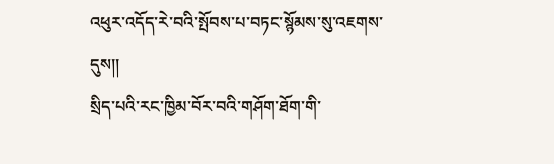འཕུར་འདོད་རེ་བའི་སྤོབས་པ་བཏང་སྙོམས་སུ་འཇགས་དུས།།
སྲིད་པའི་རང་ཁྱིམ་བོར་བའི་གཤོག་ཐོག་གི་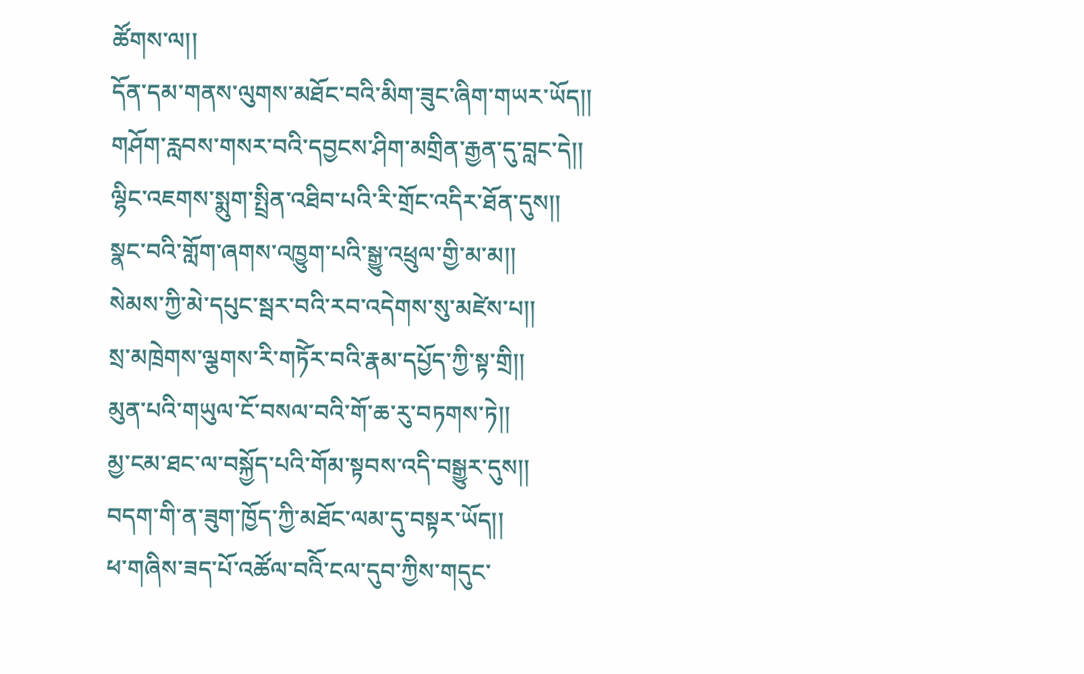ཚོགས་ལ།།
དོན་དམ་གནས་ལུགས་མཐོང་བའི་མིག་ཟུང་ཞིག་གཡར་ཡོད།།
གཤོག་རླབས་གསར་བའི་དབྱངས་ཤིག་མགྲིན་རྒྱན་དུ་བླང་དེ།།
ལྷིང་འཇགས་སྨུག་སྤྲིན་འཐིབ་པའི་རི་གྲོང་འདིར་ཐོན་དུས།།
སྣང་བའི་གློག་ཞགས་འཁྱུག་པའི་སྒྱུ་འཕྲུལ་གྱི་མ་མ།།
སེམས་ཀྱི་མེ་དཔུང་སྦར་བའི་རབ་འདེགས་སུ་མཛེས་པ།།
སྲ་མཁྲེགས་ལྕགས་རི་གཏོེར་བའི་རྣམ་དཔྱོད་ཀྱི་སྟ་གྲི།།
མུན་པའི་གཡུལ་ངོ་བསལ་བའི་གོ་ཆ་རུ་བཏགས་ཏེ།།
མྱ་ངམ་ཐང་ལ་བསྐྱོད་པའི་གོམ་སྟབས་འདི་བསྒྱུར་དུས།།
བདག་གི་ན་ཟུག་ཁྱོད་ཀྱི་མཐོང་ལམ་དུ་བསྟར་ཡོད།།
ཕ་གཞིས་ཟད་པོ་འཚོལ་བའིོ་ངལ་དུབ་ཀྱིས་གདུང་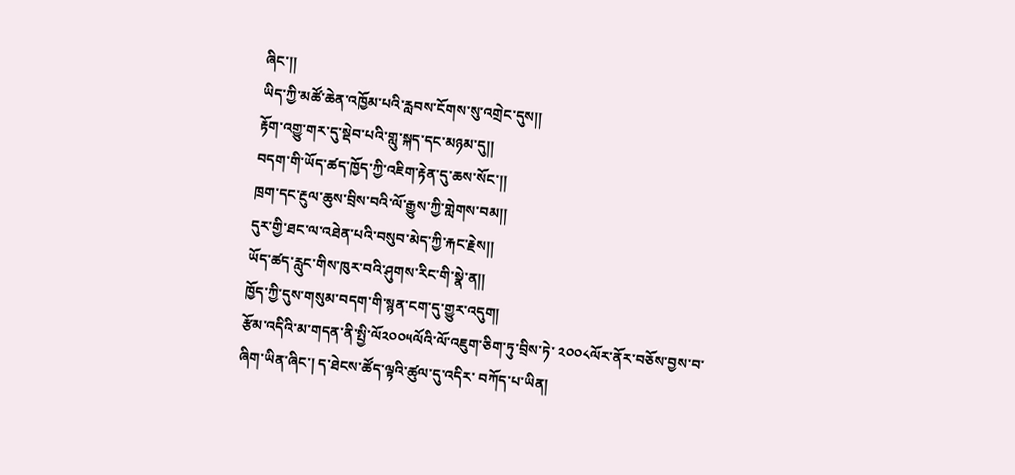ཞིང་།།
ཡིད་ཀྱི་མཚོ་ཆེན་འཁྱོམ་པའི་རླབས་ངོགས་སུ་འགྲེང་དུས།།
རྟོག་འགྱུ་གར་དུ་སྡེབ་པའི་གླུ་སྐད་དང་མཉམ་དུ།།
བདག་གི་ཡོད་ཚད་ཁྱོད་ཀྱི་འཇིག་རྟེན་དུ་ཆས་སོང་།།
ཁྲག་དང་རྔུལ་ཆུས་བྲིས་བའི་ལོ་རྒྱུས་ཀྱི་གླེགས་བམ།།
དུར་གྱི་ཐང་ལ་འཐེན་པའི་བསུབ་མེད་ཀྱི་རྐང་རྗེས།།
ཡོད་ཚད་རླུང་གིས་ཁུར་བའི་ཤུགས་རིང་གི་སྣེ་ན།།
ཁྱོད་ཀྱི་དུས་གསུམ་བདག་གི་སྙན་ངག་དུ་གྱུར་འདུག།
རྩོམ་འདིའི་མ་གདན་ནི་སྤྱི་ལོ༢༠༠༥ལོའི་ལོ་འཇུག་ཅིག་ཏུ་བྲིས་ཏེ་ ༢༠༠༨ལོར་ནོར་བཅོས་བྱས་བ་ཞིག་ཡིན་ཞིང་། ད་ཐེངས་ཚོད་ལྟའི་ཚུལ་དུ་འདིར་ བཀོད་པ་ཡིན།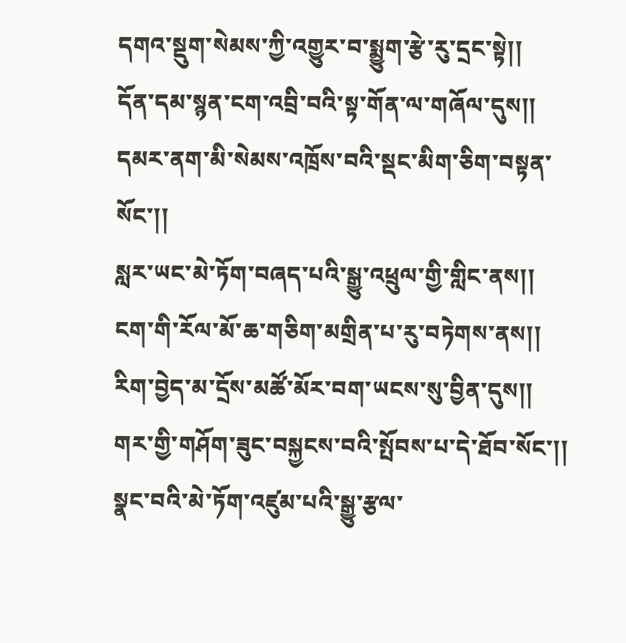དགའ་སྡུག་སེམས་ཀྱི་འགྱུར་བ་སྨྱུག་རྩེ་རུ་དྲང་སྟེ།།
དོན་དམ་སྙན་ངག་འབྲི་བའི་སྟ་གོན་ལ་གཞོལ་དུས།།
དམར་ནག་མི་སེམས་འཁྲོས་བའི་སྡང་མིག་ཅིག་བསྟན་སོང་།།
སླར་ཡང་མེ་ཏོག་བཞད་པའི་སྒྱུ་འཕྲུལ་གྱི་གླིང་ནས།།
ངག་གི་རོལ་མོ་ཆ་གཅིག་མགྲིན་པ་རུ་བཏེགས་ནས།།
རིག་བྱེད་མ་དྲོས་མཚོ་མོར་བག་ཡངས་སུ་བྱིན་དུས།།
གར་གྱི་གཤོག་ཟུང་བསྐྱངས་བའི་སྤོབས་པ་དེ་ཐོབ་སོང་།།
སྣང་བའི་མེ་ཏོག་འཛུམ་པའི་སྒྱུ་རྩལ་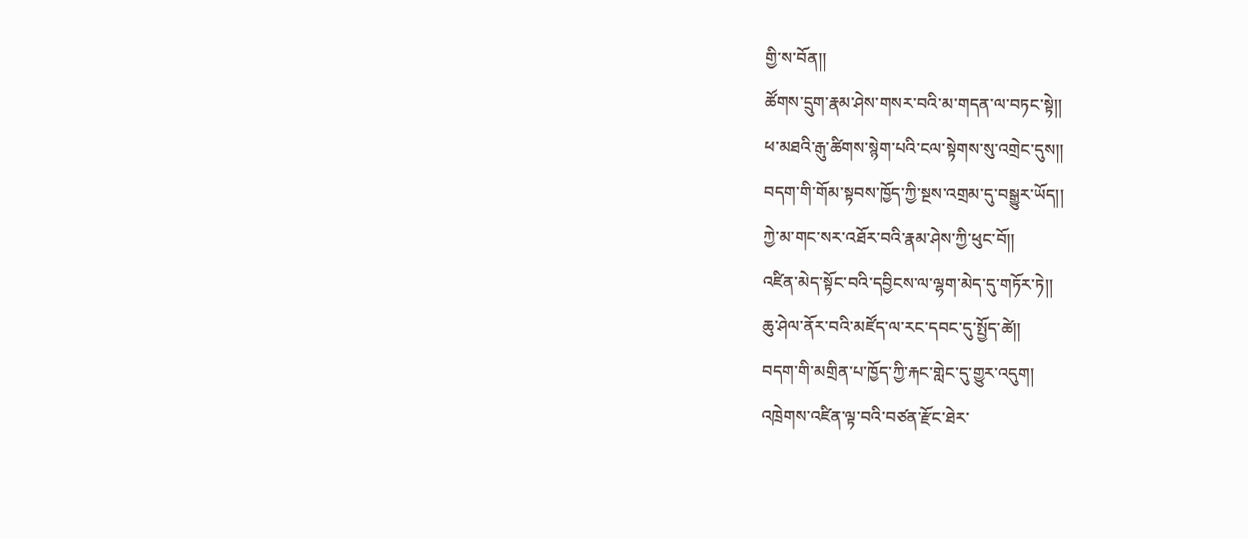གྱི་ས་བོན།།
ཚོགས་དྲུག་རྣམ་ཤེས་གསར་བའི་མ་གདན་ལ་བཏང་སྟེ།།
ཕ་མཐའི་རྒུ་ཚིགས་སྙེག་པའི་ངལ་སྟེགས་སུ་འགྲེང་དུས།།
བདག་གི་གོམ་སྟབས་ཁྱོད་ཀྱི་སྔས་འགྲམ་དུ་བསྒྱུར་ཡོད།།
ཀྱེ་མ་གང་སར་འཐོར་བའི་རྣམ་ཤེས་ཀྱི་ཕུང་བོ།།
འཛིན་མེད་སྟོང་བའི་དབྱིངས་ལ་ལྷག་མེད་དུ་གཏོར་ཏེ།།
ཆུ་ཤེལ་ནོར་བའི་མཛོད་ལ་རང་དབང་དུ་སྤྱོད་ཚེ།།
བདག་གི་མགྲིན་པ་ཁྱོད་ཀྱི་རྐང་གླེང་དུ་གྱུར་འདུག།
འཁྲེགས་འཛིན་ལྟ་བའི་བཙན་རྫོང་ཐེར་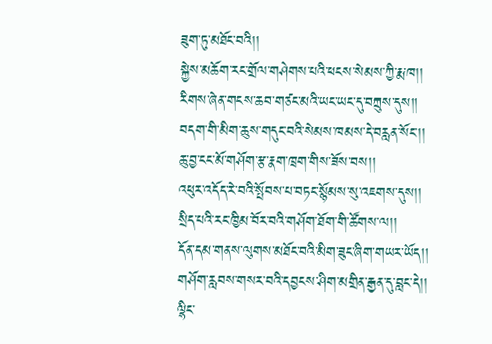ཟུག་ཏུ་མཐོང་བའི།།
སྐྱེས་མཆོག་རང་གྲོལ་གཤེགས་པའི་ཕངས་སེམས་ཀྱི་རྨ་ཁ།།
རིགས་ཞེན་གངས་ཆབ་གཙང་མའི་ཡང་ཡང་དུ་བཀྲུས་དུས།།
བདག་གི་མིག་ཆུས་གདུང་བའི་སེམས་ཁམས་དེ་བརླན་སོང་།།
ཆུ་བྱ་ངང་མོ་གཤོག་རྩ་རྣག་ཁྲག་གིས་ཟོས་བས།།
འཕུར་འདོད་རེ་བའི་སྤོབས་པ་བཏང་སྙོམས་སུ་འཇགས་དུས།།
སྲིད་པའི་རང་ཁྱིམ་བོར་བའི་གཤོག་ཐོག་གི་ཚོགས་ལ།།
དོན་དམ་གནས་ལུགས་མཐོང་བའི་མིག་ཟུང་ཞིག་གཡར་ཡོད།།
གཤོག་རླབས་གསར་བའི་དབྱངས་ཤིག་མགྲིན་རྒྱན་དུ་བླང་དེ།།
ལྷིང་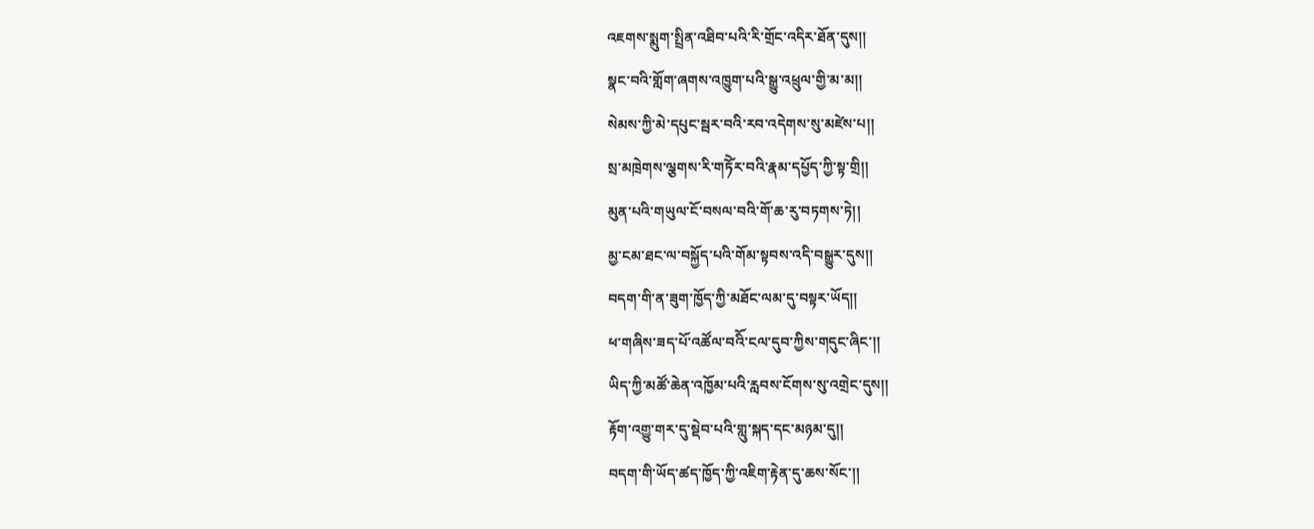འཇགས་སྨུག་སྤྲིན་འཐིབ་པའི་རི་གྲོང་འདིར་ཐོན་དུས།།
སྣང་བའི་གློག་ཞགས་འཁྱུག་པའི་སྒྱུ་འཕྲུལ་གྱི་མ་མ།།
སེམས་ཀྱི་མེ་དཔུང་སྦར་བའི་རབ་འདེགས་སུ་མཛེས་པ།།
སྲ་མཁྲེགས་ལྕགས་རི་གཏོེར་བའི་རྣམ་དཔྱོད་ཀྱི་སྟ་གྲི།།
མུན་པའི་གཡུལ་ངོ་བསལ་བའི་གོ་ཆ་རུ་བཏགས་ཏེ།།
མྱ་ངམ་ཐང་ལ་བསྐྱོད་པའི་གོམ་སྟབས་འདི་བསྒྱུར་དུས།།
བདག་གི་ན་ཟུག་ཁྱོད་ཀྱི་མཐོང་ལམ་དུ་བསྟར་ཡོད།།
ཕ་གཞིས་ཟད་པོ་འཚོལ་བའིོ་ངལ་དུབ་ཀྱིས་གདུང་ཞིང་།།
ཡིད་ཀྱི་མཚོ་ཆེན་འཁྱོམ་པའི་རླབས་ངོགས་སུ་འགྲེང་དུས།།
རྟོག་འགྱུ་གར་དུ་སྡེབ་པའི་གླུ་སྐད་དང་མཉམ་དུ།།
བདག་གི་ཡོད་ཚད་ཁྱོད་ཀྱི་འཇིག་རྟེན་དུ་ཆས་སོང་།།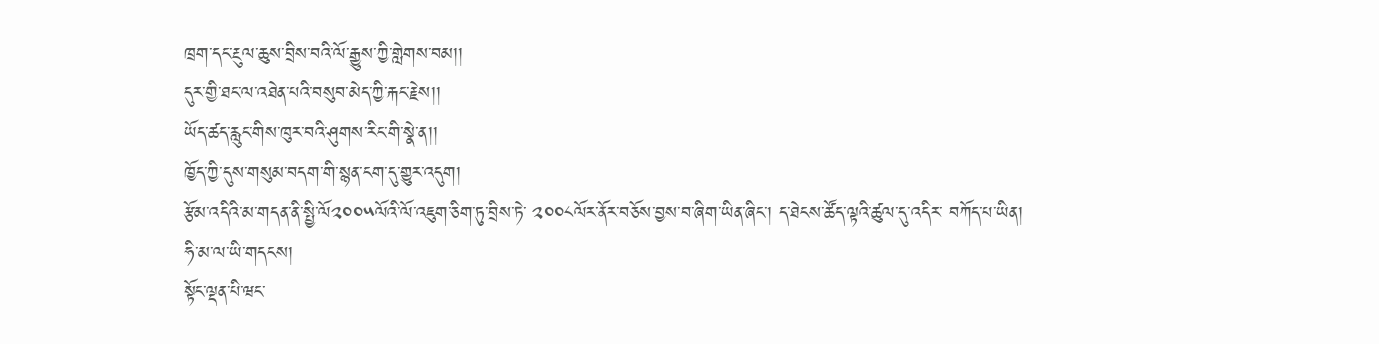ཁྲག་དང་རྔུལ་ཆུས་བྲིས་བའི་ལོ་རྒྱུས་ཀྱི་གླེགས་བམ།།
དུར་གྱི་ཐང་ལ་འཐེན་པའི་བསུབ་མེད་ཀྱི་རྐང་རྗེས།།
ཡོད་ཚད་རླུང་གིས་ཁུར་བའི་ཤུགས་རིང་གི་སྣེ་ན།།
ཁྱོད་ཀྱི་དུས་གསུམ་བདག་གི་སྙན་ངག་དུ་གྱུར་འདུག།
རྩོམ་འདིའི་མ་གདན་ནི་སྤྱི་ལོ༢༠༠༥ལོའི་ལོ་འཇུག་ཅིག་ཏུ་བྲིས་ཏེ་ ༢༠༠༨ལོར་ནོར་བཅོས་བྱས་བ་ཞིག་ཡིན་ཞིང་། ད་ཐེངས་ཚོད་ལྟའི་ཚུལ་དུ་འདིར་ བཀོད་པ་ཡིན།
ཧི་མ་ལ་ཡི་གདངས།
སྟོང་ལྡན་པི་ཝང་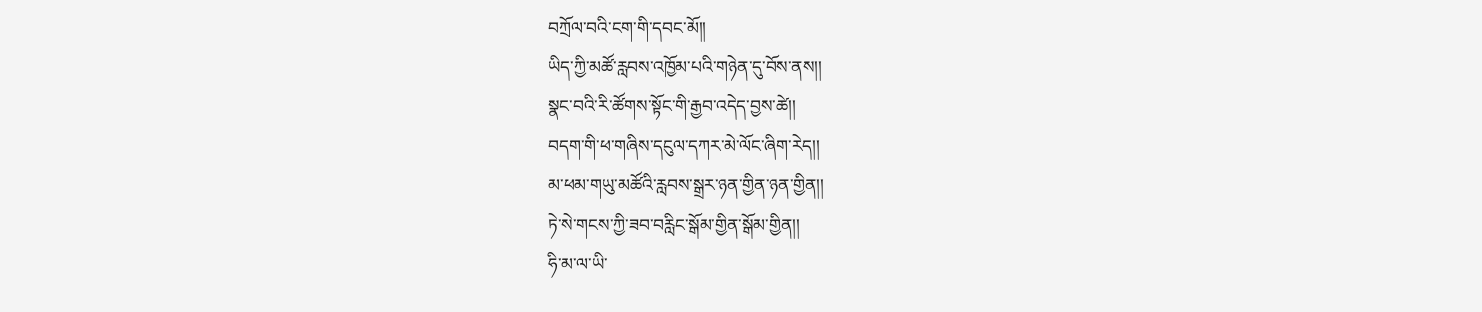བཀྲོལ་བའི་ངག་གི་དབང་མོ།།
ཡིད་ཀྱི་མཚོ་རླབས་འཁྱོམ་པའི་གཉེན་དུ་བོས་ནས།།
སྣང་བའི་རི་ཚོགས་སྟོང་གི་རྒྱབ་འདེད་བྱས་ཚེ།།
བདག་གི་ཕ་གཞིས་དངུལ་དཀར་མེ་ལོང་ཞིག་རེད།།
མ་ཕམ་གཡུ་མཚོའི་རླབས་སྒྲར་ཉན་གྱིན་ཉན་གྱིན།།
ཏེ་སེ་གངས་ཀྱི་ཟབ་བརླིང་སྒོམ་གྱིན་སྒོམ་གྱིན།།
ཧི་མ་ལ་ཡི་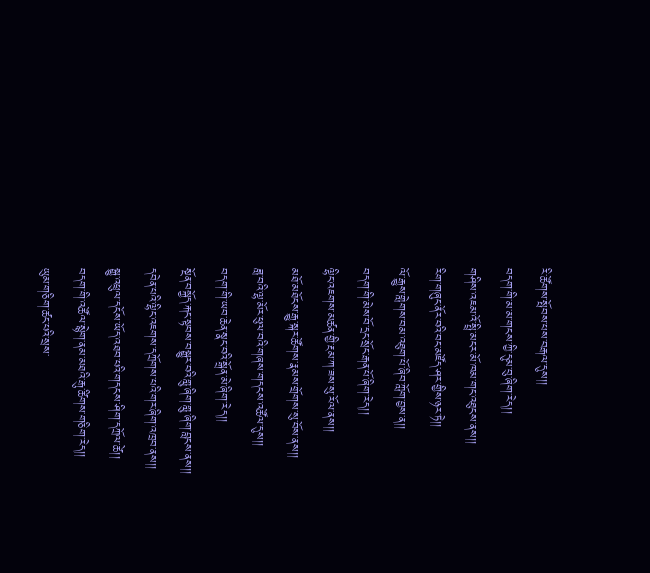རི་ཚོགས་སྤོབས་པས་བརྒལ་དུས།།
བདག་གི་མ་མ་གངས་ཀྱི་དུམ་བུ་ཞིག་རེད།།
གཤིས་འཇམ་འོ་སྤྲི་མངར་མོ་ཁམ་གང་འཐུངས་ནས།།
རིག་གཞུང་ནོར་བའི་བང་མཛོད་ཤར་གྱིས་ཉར་ཏེ།།
ལོ་རྒྱུས་གླེགས་བམ་འཐུག་པོ་ཞིབ་ཀློག་བྱས་ན།།
བདག་གི་མེས་བོ་དྲང་སྲོང་རྒན་པོ་ཞིག་རེད།།
ལྷིང་འཇགས་མཚན་གྱི་རྔམ་ཀ་ཟས་སུ་རོལ་ནས།།
མཐོ་མཐོངས་རྒྱུ་སྐར་ཚོགས་རྣམས་གྲོགས་སུ་བོས་ནས།།
ཟླ་བའི་ལྷ་མོར་ཕུལ་བའི་གཞས་གདངས་འཚོལ་དུས།།
བདག་གི་ཡབ་ཆེན་སྣང་བའི་སྒྲོན་མེ་ཞིག་རེད།།
སྔོན་བསྐྱོད་རྐང་སྟབས་བསྒྱུར་བའི་གླུ་ཞིག་གླུ་ཞིག་བླངས་ནས།།
དབེན་པའི་ལྷིང་འཇགས་དཀྲོགས་པའི་གར་ཞིག་འཁྲབ་ནས།།
སྒྱུ་འཕྲུལ་དངོས་ཡོད་འཐབ་པའི་གདངས་ཤིག་དཀྲོལ་ཚེ།།
བདག་གི་འཚོལ་སྙེག་ནམ་མཐའི་རྒུ་ཚིགས་གཅིག་རེད།།
ཡུམ་གཅིག་ཚང་པའི་སྲས་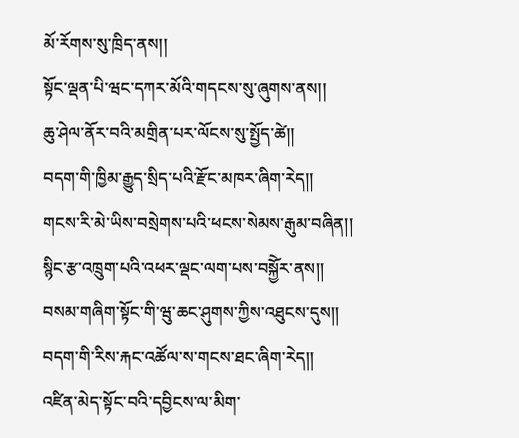མོ་རོགས་སུ་ཁྲིད་ནས།།
སྟོང་ལྡན་པི་ཝང་དཀར་མོའི་གདངས་སུ་ཞུགས་ནས།།
ཆུ་ཤེལ་ནོར་བའི་མགྲིན་པར་ལོངས་སུ་སྤྱོད་ཚེ།།
བདག་གི་ཁྱིམ་རྒྱུད་སྲིད་པའི་རྫོང་མཁར་ཞིག་རེད།།
གངས་རི་མེ་ཡིས་བསྲེགས་པའི་ཕངས་སེམས་རྒུམ་བཞིན།།
སྙིང་རྩ་འཁྲུག་པའི་འཕར་ལྡང་ལག་པས་བསྐྱོེར་ནས།།
བསམ་གཞིག་སྟོང་གི་ཝུ་ཆང་ཤུགས་ཀྱིས་འཐུངས་དུས།།
བདག་གི་རིས་རྐང་འཚོལ་ས་གངས་ཐང་ཞིག་རེད།།
འཛིན་མེད་སྟོང་བའི་དབྱིངས་ལ་མིག་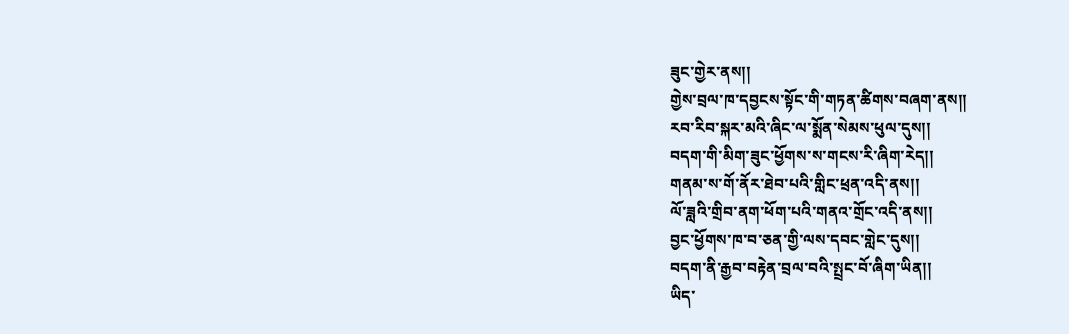ཟུང་གྱེར་ནས།།
གྱེས་བྲལ་ཁ་དབྱངས་སྟོང་གི་གཏན་ཚིགས་བཞག་ནས།།
རབ་རིབ་སྐར་མའི་ཞིང་ལ་སྨོན་སེམས་ཕུལ་དུས།།
བདག་གི་མིག་ཟུང་ཕྱོགས་ས་གངས་རི་ཞིག་རེད།།
གནམ་ས་གོ་ནོར་ཐེབ་པའི་གླིང་ཕྲན་འདི་ནས།།
ལོ་ཟླའི་གྲིབ་ནག་ཕོག་པའི་གནའ་གྲོང་འདི་ནས།།
བྱང་ཕྱོགས་ཁ་བ་ཅན་གྱི་ལས་དབང་གླེང་དུས།།
བདག་ནི་རྒྱབ་བརྟེན་བྲལ་བའི་སྤྲང་བོ་ཞིག་ཡིན།།
ཡིད་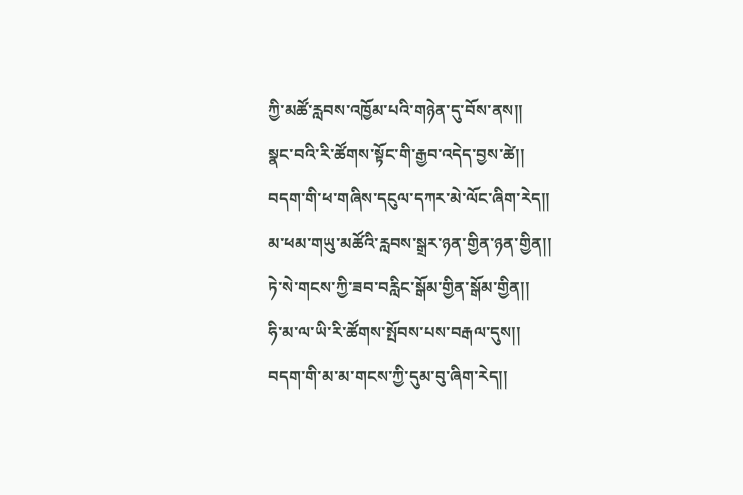ཀྱི་མཚོ་རླབས་འཁྱོམ་པའི་གཉེན་དུ་བོས་ནས།།
སྣང་བའི་རི་ཚོགས་སྟོང་གི་རྒྱབ་འདེད་བྱས་ཚེ།།
བདག་གི་ཕ་གཞིས་དངུལ་དཀར་མེ་ལོང་ཞིག་རེད།།
མ་ཕམ་གཡུ་མཚོའི་རླབས་སྒྲར་ཉན་གྱིན་ཉན་གྱིན།།
ཏེ་སེ་གངས་ཀྱི་ཟབ་བརླིང་སྒོམ་གྱིན་སྒོམ་གྱིན།།
ཧི་མ་ལ་ཡི་རི་ཚོགས་སྤོབས་པས་བརྒལ་དུས།།
བདག་གི་མ་མ་གངས་ཀྱི་དུམ་བུ་ཞིག་རེད།།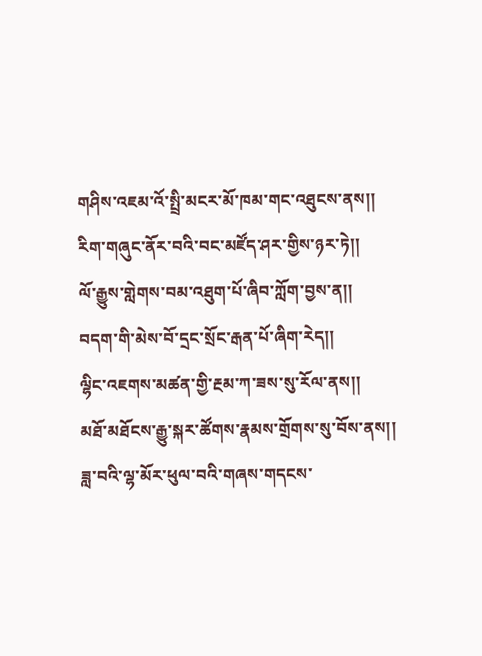གཤིས་འཇམ་འོ་སྤྲི་མངར་མོ་ཁམ་གང་འཐུངས་ནས།།
རིག་གཞུང་ནོར་བའི་བང་མཛོད་ཤར་གྱིས་ཉར་ཏེ།།
ལོ་རྒྱུས་གླེགས་བམ་འཐུག་པོ་ཞིབ་ཀློག་བྱས་ན།།
བདག་གི་མེས་བོ་དྲང་སྲོང་རྒན་པོ་ཞིག་རེད།།
ལྷིང་འཇགས་མཚན་གྱི་རྔམ་ཀ་ཟས་སུ་རོལ་ནས།།
མཐོ་མཐོངས་རྒྱུ་སྐར་ཚོགས་རྣམས་གྲོགས་སུ་བོས་ནས།།
ཟླ་བའི་ལྷ་མོར་ཕུལ་བའི་གཞས་གདངས་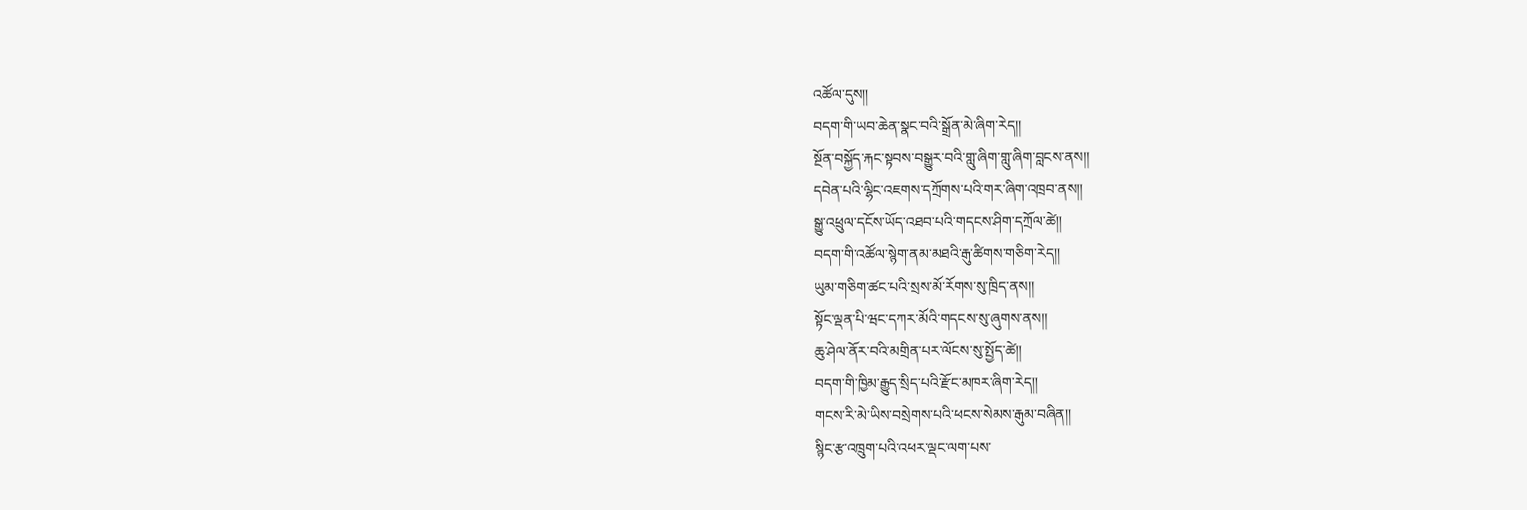འཚོལ་དུས།།
བདག་གི་ཡབ་ཆེན་སྣང་བའི་སྒྲོན་མེ་ཞིག་རེད།།
སྔོན་བསྐྱོད་རྐང་སྟབས་བསྒྱུར་བའི་གླུ་ཞིག་གླུ་ཞིག་བླངས་ནས།།
དབེན་པའི་ལྷིང་འཇགས་དཀྲོགས་པའི་གར་ཞིག་འཁྲབ་ནས།།
སྒྱུ་འཕྲུལ་དངོས་ཡོད་འཐབ་པའི་གདངས་ཤིག་དཀྲོལ་ཚེ།།
བདག་གི་འཚོལ་སྙེག་ནམ་མཐའི་རྒུ་ཚིགས་གཅིག་རེད།།
ཡུམ་གཅིག་ཚང་པའི་སྲས་མོ་རོགས་སུ་ཁྲིད་ནས།།
སྟོང་ལྡན་པི་ཝང་དཀར་མོའི་གདངས་སུ་ཞུགས་ནས།།
ཆུ་ཤེལ་ནོར་བའི་མགྲིན་པར་ལོངས་སུ་སྤྱོད་ཚེ།།
བདག་གི་ཁྱིམ་རྒྱུད་སྲིད་པའི་རྫོང་མཁར་ཞིག་རེད།།
གངས་རི་མེ་ཡིས་བསྲེགས་པའི་ཕངས་སེམས་རྒུམ་བཞིན།།
སྙིང་རྩ་འཁྲུག་པའི་འཕར་ལྡང་ལག་པས་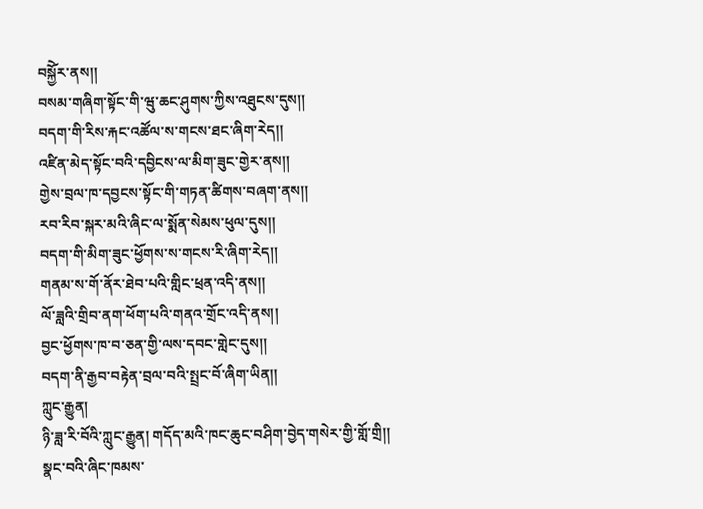བསྐྱོེར་ནས།།
བསམ་གཞིག་སྟོང་གི་ཝུ་ཆང་ཤུགས་ཀྱིས་འཐུངས་དུས།།
བདག་གི་རིས་རྐང་འཚོལ་ས་གངས་ཐང་ཞིག་རེད།།
འཛིན་མེད་སྟོང་བའི་དབྱིངས་ལ་མིག་ཟུང་གྱེར་ནས།།
གྱེས་བྲལ་ཁ་དབྱངས་སྟོང་གི་གཏན་ཚིགས་བཞག་ནས།།
རབ་རིབ་སྐར་མའི་ཞིང་ལ་སྨོན་སེམས་ཕུལ་དུས།།
བདག་གི་མིག་ཟུང་ཕྱོགས་ས་གངས་རི་ཞིག་རེད།།
གནམ་ས་གོ་ནོར་ཐེབ་པའི་གླིང་ཕྲན་འདི་ནས།།
ལོ་ཟླའི་གྲིབ་ནག་ཕོག་པའི་གནའ་གྲོང་འདི་ནས།།
བྱང་ཕྱོགས་ཁ་བ་ཅན་གྱི་ལས་དབང་གླེང་དུས།།
བདག་ནི་རྒྱབ་བརྟེན་བྲལ་བའི་སྤྲང་བོ་ཞིག་ཡིན།།
ཀླུང་རྒྱུན།
ཉི་ཟླ་རི་བོའི་ཀླུང་རྒྱུན། གདོད་མའི་ཁང་ཆུང་བཤིག་བྱེད་གསེར་གྱི་གློ་གྲི།།
སྣང་བའི་ཞིང་ཁམས་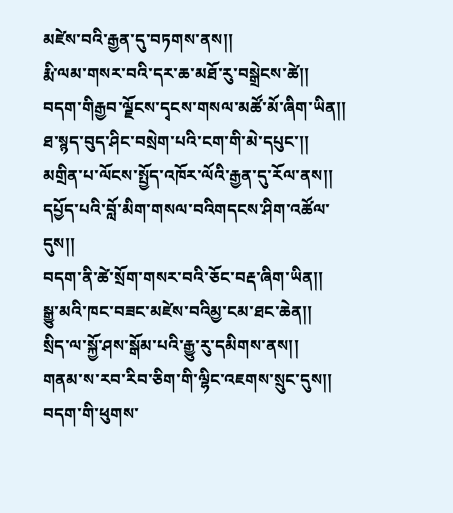མཛེས་བའི་རྒྱན་དུ་བཏགས་ནས།།
རྨི་ལམ་གསར་བའི་དར་ཆ་མཐོ་རུ་བསྒྲེངས་ཚེ།།
བདག་གིརྒྱབ་ལྗོངས་དྭངས་གསལ་མཚོ་མོ་ཞིག་ཡིན།།
ཐ་སྙད་བུད་ཤིང་བསྲེག་པའི་ངག་གི་མེ་དཔུང་།།
མགྲིན་པ་ལོངས་སྤྱོད་འཁོར་ལོའི་རྒྱན་དུ་རོལ་ནས།།
དཔྱོད་པའི་བློ་མིག་གསལ་བའིགདངས་ཤིག་འཚོལ་དུས།།
བདག་ནི་ཚེ་སྲོག་གསར་བའི་ཅོང་བརྡ་ཞིག་ཡིན།།
སྒྱུ་མའི་ཁང་བཟང་མཛེས་བའིམྱ་ངམ་ཐང་ཆེན།།
སྲིད་ལ་སྐྱོ་ཤས་སྒོམ་པའི་རྒྱུ་རུ་དམིགས་ནས།།
གནམ་ས་རབ་རིབ་ཅིག་གི་ལྷིང་འཇགས་སྲུང་དུས།།
བདག་གི་ཕུགས་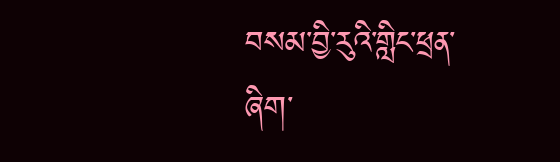བསམ་བྱི་རུའི་གླིང་ཕྲན་ཞིག་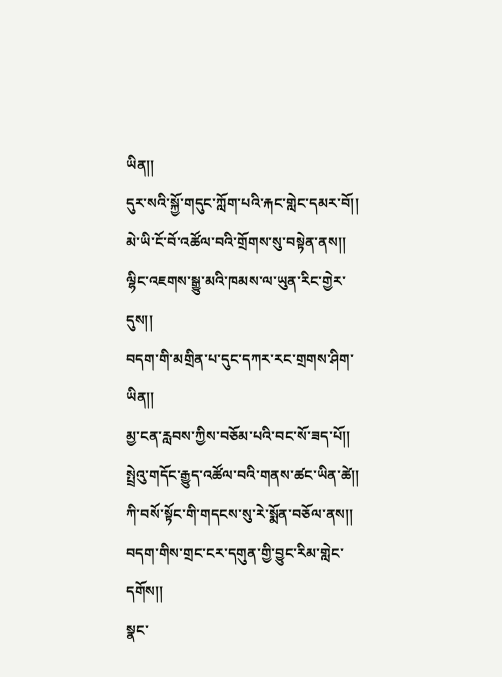ཡིན།།
དུར་སའི་སྐྱོ་གདུང་ཀློག་པའི་རྐང་གླེང་དམར་བོ།།
མེ་ཡི་ངོ་བོ་འཚོལ་བའི་གྲོགས་སུ་བསྟེན་ནས།།
ལྷིང་འཇགས་སྒྱུ་མའི་ཁམས་ལ་ཡུན་རིང་གྱེར་དུས།།
བདག་གི་མགྲིན་པ་དུང་དཀར་རང་གྲགས་ཤིག་ཡིན།།
མྱ་ངན་རླབས་ཀྱིས་བཅོམ་པའི་བང་སོ་ཟད་པོ།།
སྤྲེའུ་གདོང་རྒྱུད་འཚོལ་བའི་གནས་ཚང་ཡིན་ཚེ།།
ཀི་བསོ་སྟོང་གི་གདངས་སུ་རེ་སྨོན་བཅོལ་ནས།།
བདག་གིས་གྲང་ངར་དགུན་གྱི་བྱུང་རིམ་གླེང་དགོས།།
སྣང་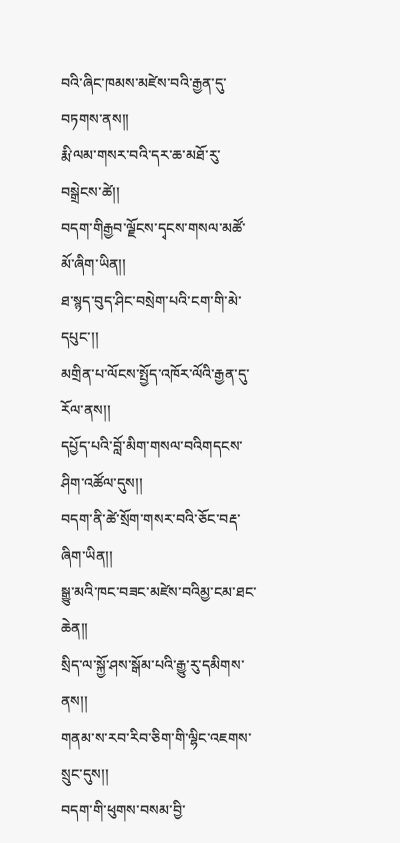བའི་ཞིང་ཁམས་མཛེས་བའི་རྒྱན་དུ་བཏགས་ནས།།
རྨི་ལམ་གསར་བའི་དར་ཆ་མཐོ་རུ་བསྒྲེངས་ཚེ།།
བདག་གིརྒྱབ་ལྗོངས་དྭངས་གསལ་མཚོ་མོ་ཞིག་ཡིན།།
ཐ་སྙད་བུད་ཤིང་བསྲེག་པའི་ངག་གི་མེ་དཔུང་།།
མགྲིན་པ་ལོངས་སྤྱོད་འཁོར་ལོའི་རྒྱན་དུ་རོལ་ནས།།
དཔྱོད་པའི་བློ་མིག་གསལ་བའིགདངས་ཤིག་འཚོལ་དུས།།
བདག་ནི་ཚེ་སྲོག་གསར་བའི་ཅོང་བརྡ་ཞིག་ཡིན།།
སྒྱུ་མའི་ཁང་བཟང་མཛེས་བའིམྱ་ངམ་ཐང་ཆེན།།
སྲིད་ལ་སྐྱོ་ཤས་སྒོམ་པའི་རྒྱུ་རུ་དམིགས་ནས།།
གནམ་ས་རབ་རིབ་ཅིག་གི་ལྷིང་འཇགས་སྲུང་དུས།།
བདག་གི་ཕུགས་བསམ་བྱི་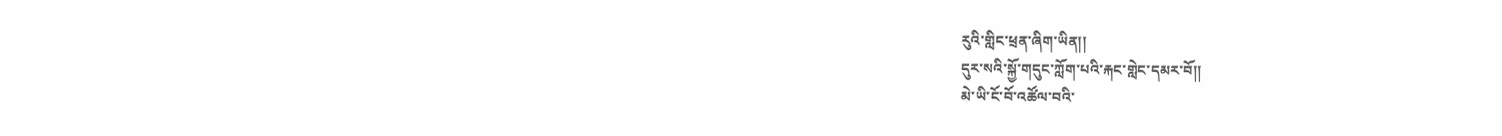རུའི་གླིང་ཕྲན་ཞིག་ཡིན།།
དུར་སའི་སྐྱོ་གདུང་ཀློག་པའི་རྐང་གླེང་དམར་བོ།།
མེ་ཡི་ངོ་བོ་འཚོལ་བའི་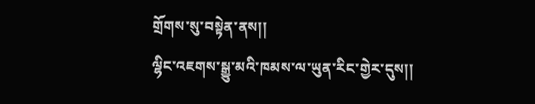གྲོགས་སུ་བསྟེན་ནས།།
ལྷིང་འཇགས་སྒྱུ་མའི་ཁམས་ལ་ཡུན་རིང་གྱེར་དུས།།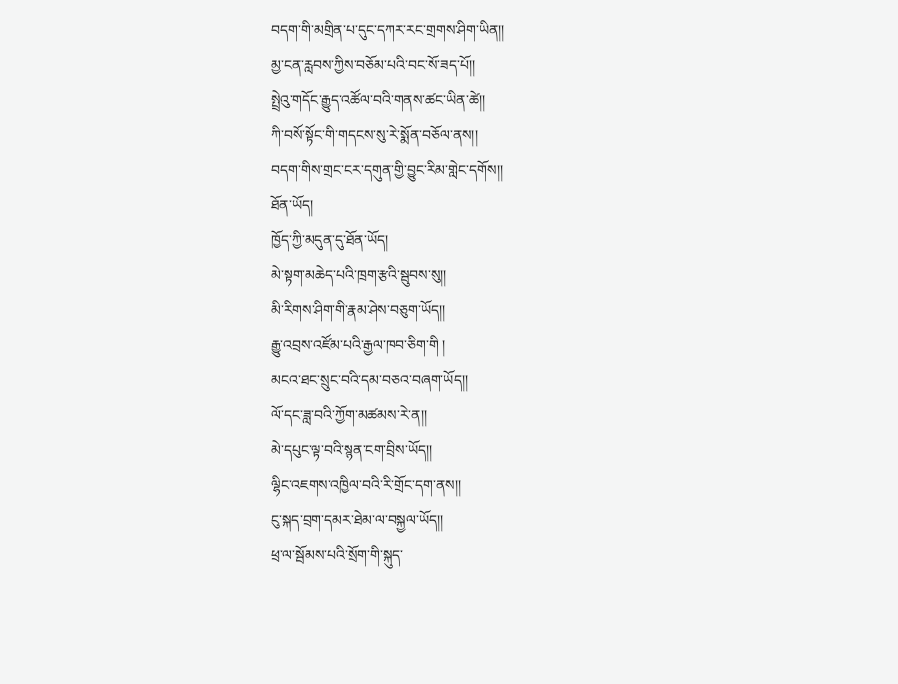བདག་གི་མགྲིན་པ་དུང་དཀར་རང་གྲགས་ཤིག་ཡིན།།
མྱ་ངན་རླབས་ཀྱིས་བཅོམ་པའི་བང་སོ་ཟད་པོ།།
སྤྲེའུ་གདོང་རྒྱུད་འཚོལ་བའི་གནས་ཚང་ཡིན་ཚེ།།
ཀི་བསོ་སྟོང་གི་གདངས་སུ་རེ་སྨོན་བཅོལ་ནས།།
བདག་གིས་གྲང་ངར་དགུན་གྱི་བྱུང་རིམ་གླེང་དགོས།།
ཐོན་ཡོད།
ཁྱོད་ཀྱི་མདུན་དུ་ཐོན་ཡོད།
མེ་སྟག་མཆེད་པའི་ཁྲག་རྩའི་སྦུབས་སུ།།
མི་རིགས་ཤིག་གི་རྣམ་ཤེས་བཅུག་ཡོད།།
རྒྱུ་འབྲས་འཛོམ་པའི་རྒྱལ་ཁབ་ཅིག་གི །
མངའ་ཐང་སྲུང་བའི་དམ་བཅའ་བཞག་ཡོད།།
ལོ་དང་ཟླ་བའི་ཀྱོག་མཚམས་རེ་ན།།
མེ་དཔུང་ལྟ་བའི་སྙན་ངག་བྲིས་ཡོད།།
ལྷིང་འཇགས་འཁྱིལ་བའི་རི་གྲོང་དག་ནས།།
ངུ་སྐད་བྲག་དམར་ཐེམ་ལ་བསྐྱལ་ཡོད།།
ཕྲ་ལ་སྦོམས་པའི་སྲོག་གི་སྐུད་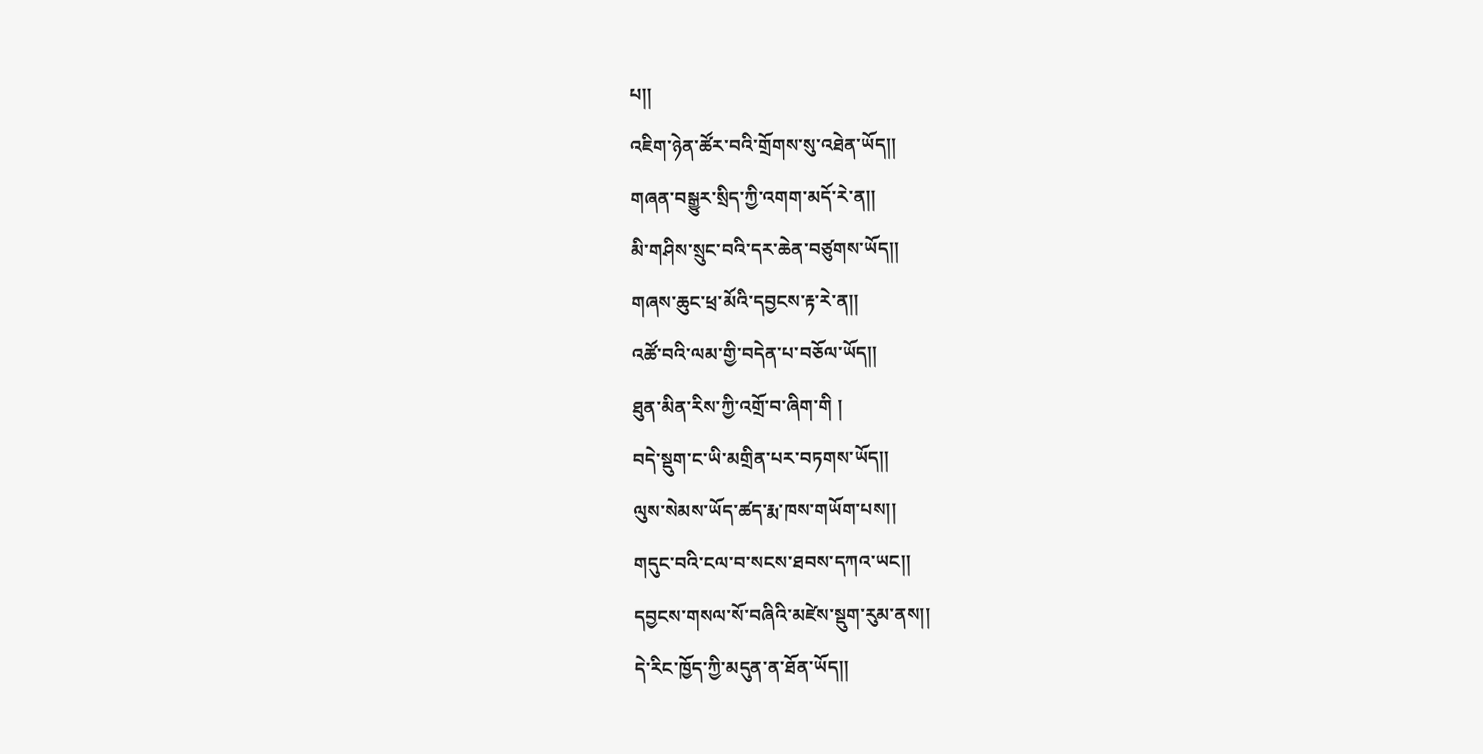པ།།
འཇིག་ཉེན་ཚོར་བའི་གྲོགས་སུ་འཐེན་ཡོད།།
གཞན་བསྒྱུར་སྲིད་ཀྱི་འགག་མདོ་རེ་ན།།
མི་གཤིས་སྲུང་བའི་དར་ཆེན་བཙུགས་ཡོད།།
གཞས་ཆུང་ཕྲ་མོའི་དབྱངས་རྟ་རེ་ན།།
འཚོ་བའི་ལམ་གྱི་བདེན་པ་བཅོལ་ཡོད།།
ཐུན་མིན་རིས་ཀྱི་འགྲོ་བ་ཞིག་གི །
བདེ་སྡུག་ང་ཡི་མགྲིན་པར་བཏགས་ཡོད།།
ལུས་སེམས་ཡོད་ཚད་རྨ་ཁས་གཡོག་པས།།
གདུང་བའི་ངལ་བ་སངས་ཐབས་དཀའ་ཡང།།
དབྱངས་གསལ་སོ་བཞིའི་མཛེས་སྡུག་རུམ་ནས།།
དེ་རིང་ཁྱོད་ཀྱི་མདུན་ན་ཐོན་ཡོད།།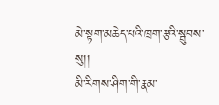མེ་སྟག་མཆེད་པའི་ཁྲག་རྩའི་སྦུབས་སུ།།
མི་རིགས་ཤིག་གི་རྣམ་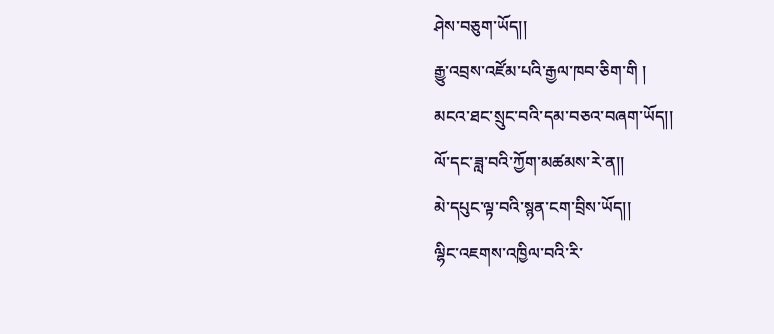ཤེས་བཅུག་ཡོད།།
རྒྱུ་འབྲས་འཛོམ་པའི་རྒྱལ་ཁབ་ཅིག་གི །
མངའ་ཐང་སྲུང་བའི་དམ་བཅའ་བཞག་ཡོད།།
ལོ་དང་ཟླ་བའི་ཀྱོག་མཚམས་རེ་ན།།
མེ་དཔུང་ལྟ་བའི་སྙན་ངག་བྲིས་ཡོད།།
ལྷིང་འཇགས་འཁྱིལ་བའི་རི་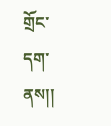གྲོང་དག་ནས།།